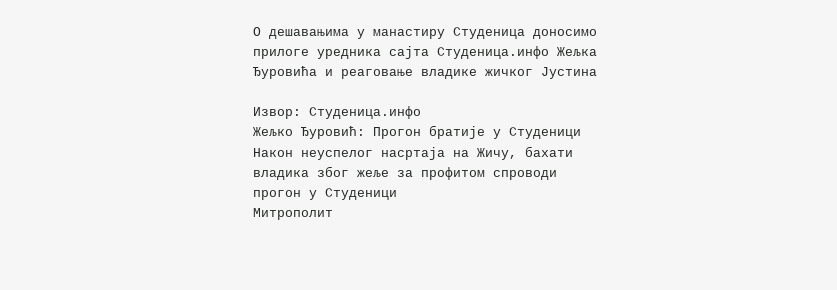О дешавањима у манастиру Студеница доносимо прилоге уредника сајта Студеница.инфо Жељка Ђуровића и реаговање владике жичког Јустина

Извор: Студеница.инфо
Жељко Ђуровић: Прогон братије у Студеници
Након неуспелог насртаја на Жичу, бахати владика због жеље за профитом спроводи прогон у Студеници
Митрополит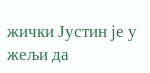жички Јустин је у жељи да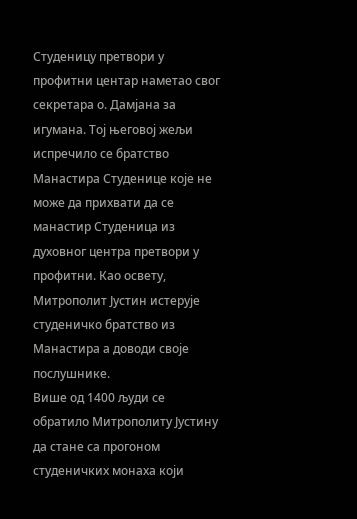Студеницу претвори у профитни центар наметао свог секретара о. Дамјана за игумана. Тој његовој жељи испречило се братство Манастира Студенице које не може да прихвати да се манастир Студеница из духовног центра претвори у профитни. Као освету, Митрополит Јустин истерује студеничко братство из Манастира а доводи своје послушнике.
Више од 1400 људи се обратило Митрополиту Јустину да стане са прогоном студеничких монаха који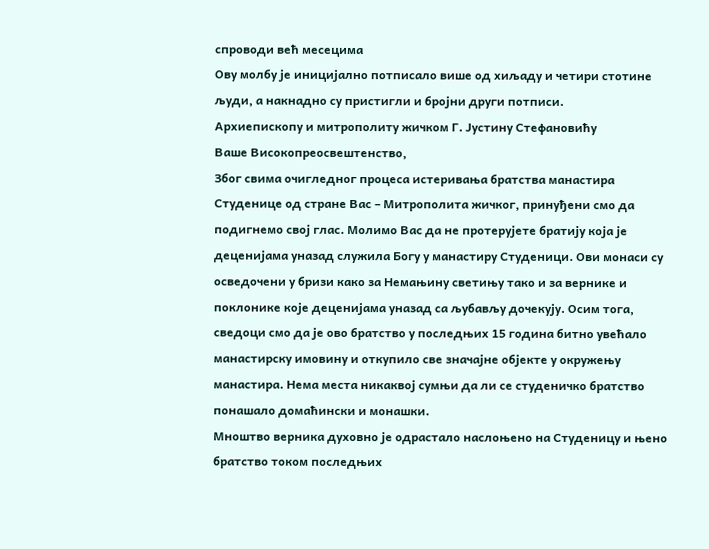спроводи већ месецима
Ову молбу је иницијално потписало више од хиљаду и четири стотине људи, а накнадно су пристигли и бројни други потписи.
Архиепископу и митрополиту жичком Г. Јустину Стефановићу
Ваше Високопреосвештенство,
Због свима очигледног процеса истеривања братства манастира Студенице од стране Вас – Митрополита жичког, принуђени смо да подигнемо свој глас. Молимо Вас да не протерујете братију која је деценијама уназад служила Богу у манастиру Студеници. Ови монаси су осведочени у бризи како за Немањину светињу тако и за вернике и поклонике које деценијама уназад са љубављу дочекују. Осим тога, сведоци смо да је ово братство у последњих 15 година битно увећало манастирску имовину и откупило све значајне објекте у окружењу манастира. Нема места никаквој сумњи да ли се студеничко братство понашало домаћински и монашки.
Мноштво верника духовно је одрастало наслоњено на Студеницу и њено братство током последњих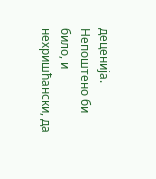деценија. Непоштено би било, и нехришћански, да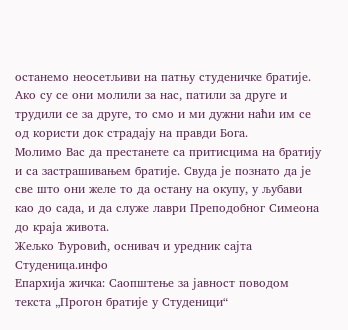останемо неосетљиви на патњу студеничке братије. Ако су се они молили за нас, патили за друге и трудили се за друге, то смо и ми дужни наћи им се од користи док страдају на правди Бога.
Молимо Вас да престанете са притисцима на братију и са застрашивањем братије. Свуда је познато да је све што они желе то да остану на окупу, у љубави као до сада, и да служе лаври Преподобног Симеона до краја живота.
Жељко Ђуровић, оснивач и уредник сајта Студеница.инфо
Епархија жичка: Саопштење за јавност поводом текста „Прогон братије у Студеници“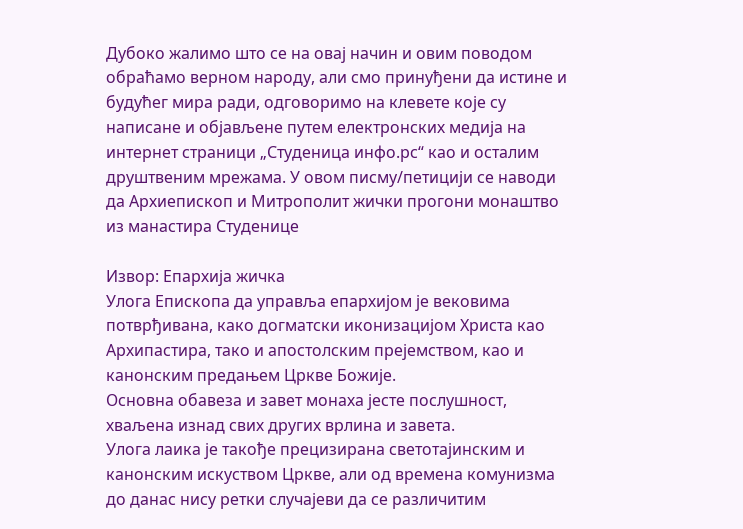Дубоко жалимо што се на овај начин и овим поводом обраћамо верном народу, али смо принуђени да истине и будућег мира ради, одговоримо на клевете које су написане и објављене путем електронских медија на интернет страници „Студеница инфо.рс“ као и осталим друштвеним мрежама. У овом писму/петицији се наводи да Архиепископ и Митрополит жички прогони монаштво из манастира Студенице

Извор: Епархија жичка
Улога Епископа да управља епархијом је вековима потврђивана, како догматски иконизацијом Христа као Архипастира, тако и апостолским прејемством, као и канонским предањем Цркве Божије.
Основна обавеза и завет монаха јесте послушност, хваљена изнад свих других врлина и завета.
Улога лаика је такође прецизирана светотајинским и канонским искуством Цркве, али од времена комунизма до данас нису ретки случајеви да се различитим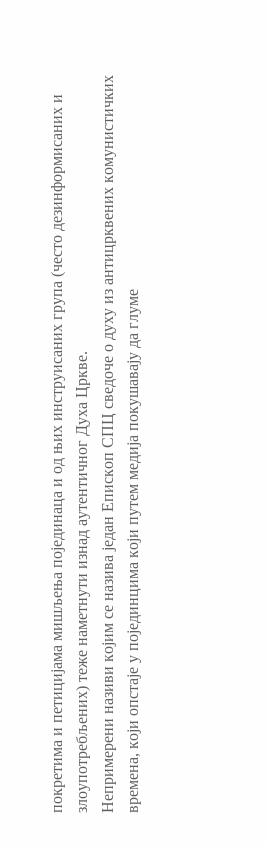покретима и петицијама мишљења појединаца и од њих инструисаних група (често дезинформисаних и злоупотребљених) теже наметнути изнад аутентичног Духа Цркве.
Непримерени називи којим се назива један Епископ СПЦ сведоче о духу из антицрквених комунистичких времена, који опстаје у појединцима који путем медија покушавају да глуме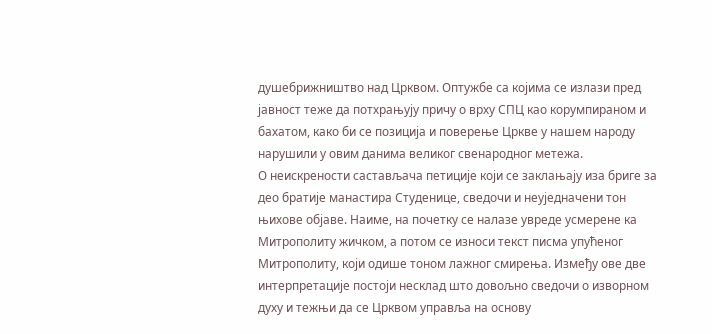душебрижништво над Црквом. Оптужбе са којима се излази пред јавност теже да потхрањују причу о врху СПЦ као корумпираном и бахатом, како би се позиција и поверење Цркве у нашем народу нарушили у овим данима великог свенародног метежа.
О неискрености састављача петиције који се заклањају иза бриге за део братије манастира Студенице, сведочи и неуједначени тон њихове објаве. Наиме, на почетку се налазе увреде усмерене ка Митрополиту жичком, а потом се износи текст писма упућеног Митрополиту, који одише тоном лажног смирења. Између ове две интерпретације постоји несклад што довољно сведочи о изворном духу и тежњи да се Црквом управља на основу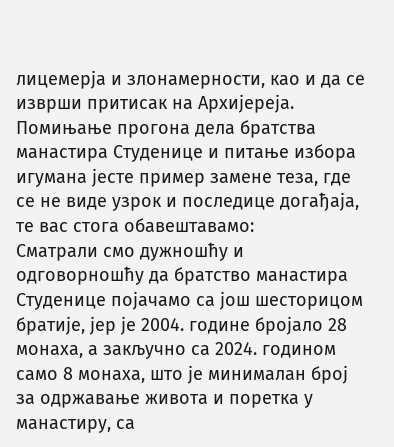лицемерја и злонамерности, као и да се изврши притисак на Архијереја.
Помињање прогона дела братства манастира Студенице и питање избора игумана јесте пример замене теза, где се не виде узрок и последице догађаја, те вас стога обавештавамо:
Сматрали смо дужношћу и одговорношћу да братство манастира Студенице појачамо са још шесторицом братије, јер је 2004. године бројало 28 монаха, а закључно са 2024. годином само 8 монаха, што је минималан број за одржавање живота и поретка у манастиру, са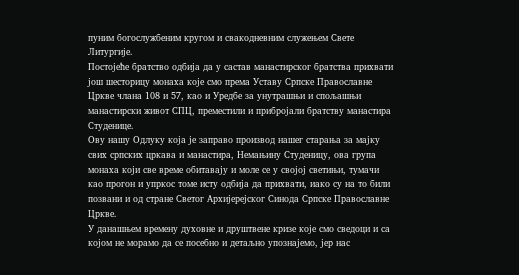пуним богослужбеним кругом и свакодневним служењем Свете Литургије.
Постојеће братство одбија да у састав манастирског братства прихвати још шесторицу монаха које смо према Уставу Српске Православне Цркве члана 108 и 57, као и Уредбе за унутрашњи и спољашњи манастирски живот СПЦ, преместили и прибројали братству манастира Студенице.
Ову нашу Одлуку која је заправо производ нашег старања за мајку свих српских цркава и манастира, Немањину Студеницу, ова група монаха који све време обитавају и моле се у својој светињи, тумачи као прогон и упркос томе исту одбија да прихвати, иако су на то били позвани и од стране Светог Архијерејског Синода Српске Православне Цркве.
У данашњем времену духовне и друштвене кризе које смо сведоци и са којом не морамо да се посебно и детаљно упознајемо, јер нас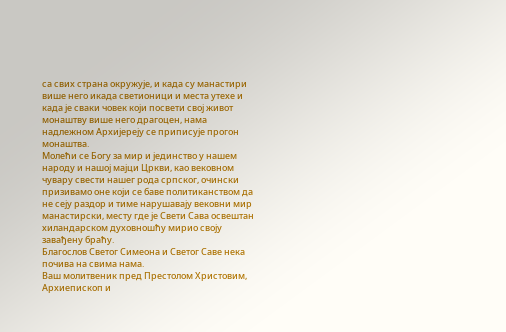са свих страна окружује, и када су манастири више него икада светионици и места утехе и када је сваки човек који посвети свој живот монаштву више него драгоцен, нама надлежном Архијереју се приписује прогон монаштва.
Молећи се Богу за мир и јединство у нашем народу и нашој мајци Цркви, као вековном чувару свести нашег рода српског, очински призивамо оне који се баве политиканством да не сеју раздор и тиме нарушавају вековни мир манастирски, месту где је Свети Сава освештан хиландарском духовношћу мирио своју завађену браћу.
Благослов Светог Симеона и Светог Саве нека почива на свима нама.
Ваш молитвеник пред Престолом Христовим,
Архиепископ и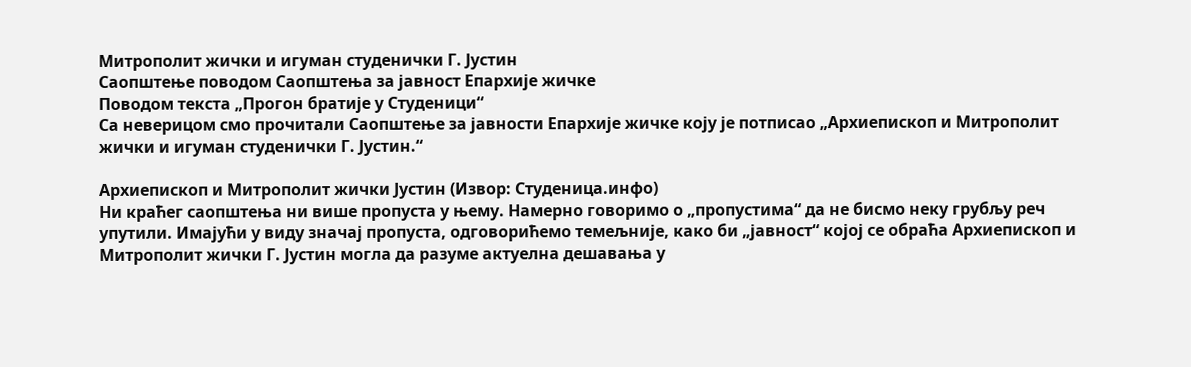Митрополит жички и игуман студенички Г. Јустин
Саопштење поводом Саопштења за јавност Епархије жичке
Поводом текста „Прогон братије у Студеници“
Са неверицом смо прочитали Саопштење за јавности Епархије жичке коју је потписао „Архиепископ и Митрополит жички и игуман студенички Г. Јустин.“

Архиепископ и Митрополит жички Јустин (Извор: Студеница.инфо)
Ни краћег саопштења ни више пропуста у њему. Намерно говоримо о „пропустима“ да не бисмо неку грубљу реч упутили. Имајући у виду значај пропуста, одговорићемо темељније, како би „јавност“ којој се обраћа Архиепископ и Митрополит жички Г. Јустин могла да разуме актуелна дешавања у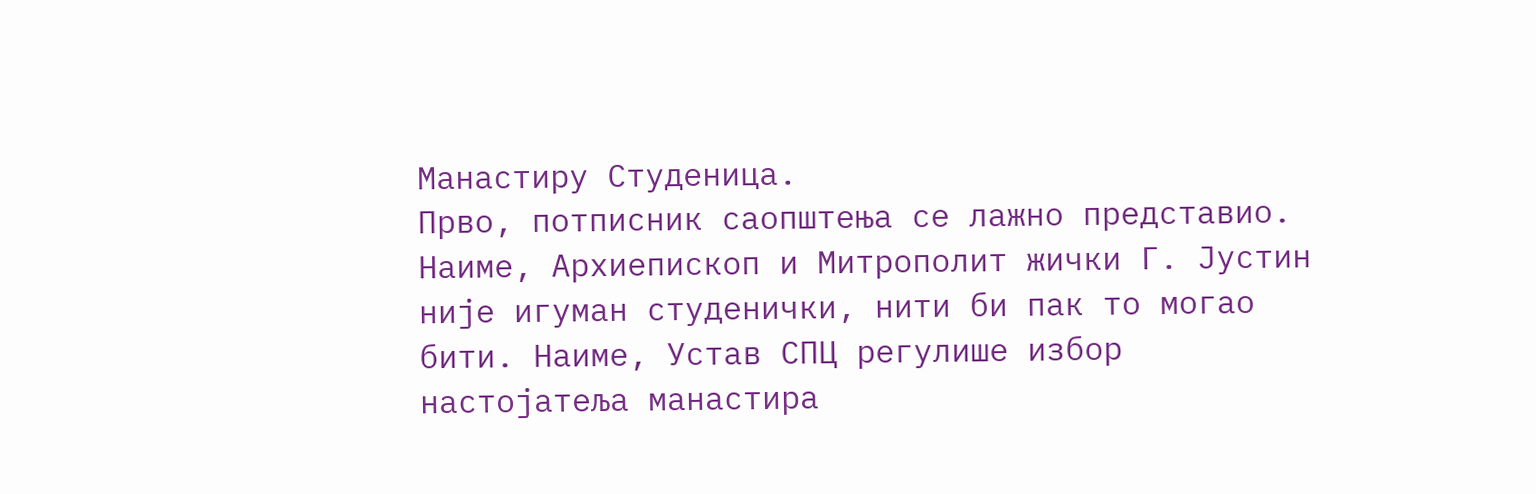Манастиру Студеница.
Прво, потписник саопштења се лажно представио. Наиме, Архиепископ и Митрополит жички Г. Јустин није игуман студенички, нити би пак то могао бити. Наиме, Устав СПЦ регулише избор настојатеља манастира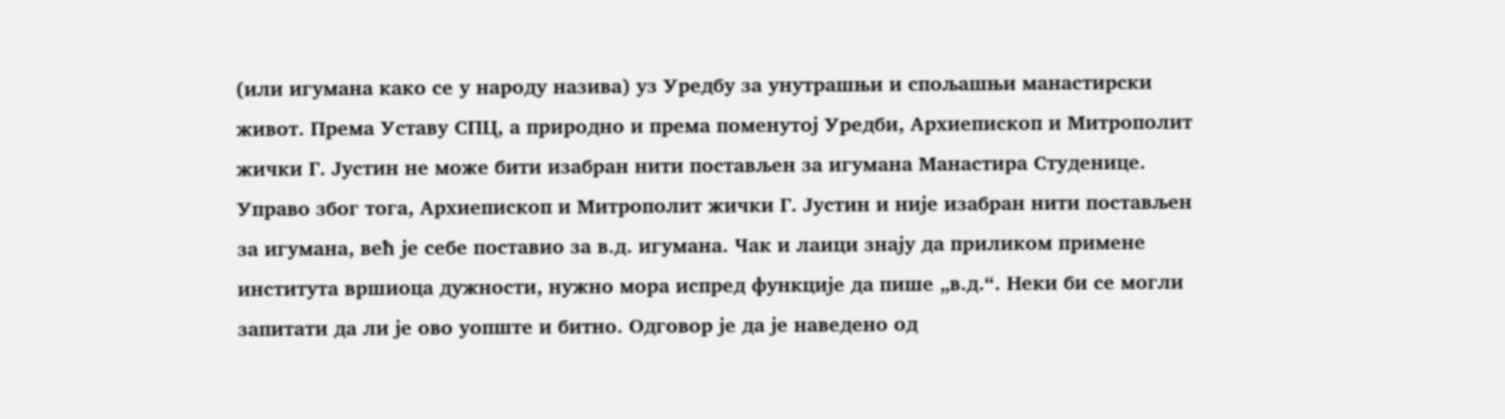(или игумана како се у народу назива) уз Уредбу за унутрашњи и спољашњи манастирски живот. Према Уставу СПЦ, а природно и према поменутој Уредби, Архиепископ и Митрополит жички Г. Јустин не може бити изабран нити постављен за игумана Манастира Студенице. Управо због тога, Архиепископ и Митрополит жички Г. Јустин и није изабран нити постављен за игумана, већ је себе поставио за в.д. игумана. Чак и лаици знају да приликом примене института вршиоца дужности, нужно мора испред функције да пише „в.д.“. Неки би се могли запитати да ли је ово уопште и битно. Одговор је да је наведено од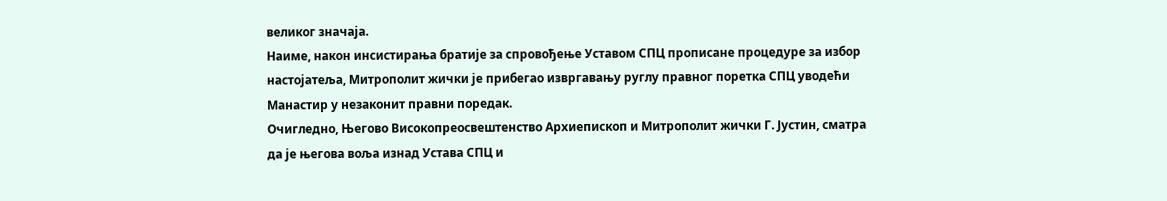великог значаја.
Наиме, након инсистирања братије за спровођење Уставом СПЦ прописане процедуре за избор настојатеља, Митрополит жички је прибегао извргавању руглу правног поретка СПЦ уводећи Манастир у незаконит правни поредак.
Очигледно, Његово Високопреосвештенство Архиепископ и Митрополит жички Г. Јустин, сматра да је његова воља изнад Устава СПЦ и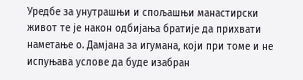Уредбе за унутрашњи и спољашњи манастирски живот те је након одбијања братије да прихвати наметање о. Дамјана за игумана, који при томе и не испуњава услове да буде изабран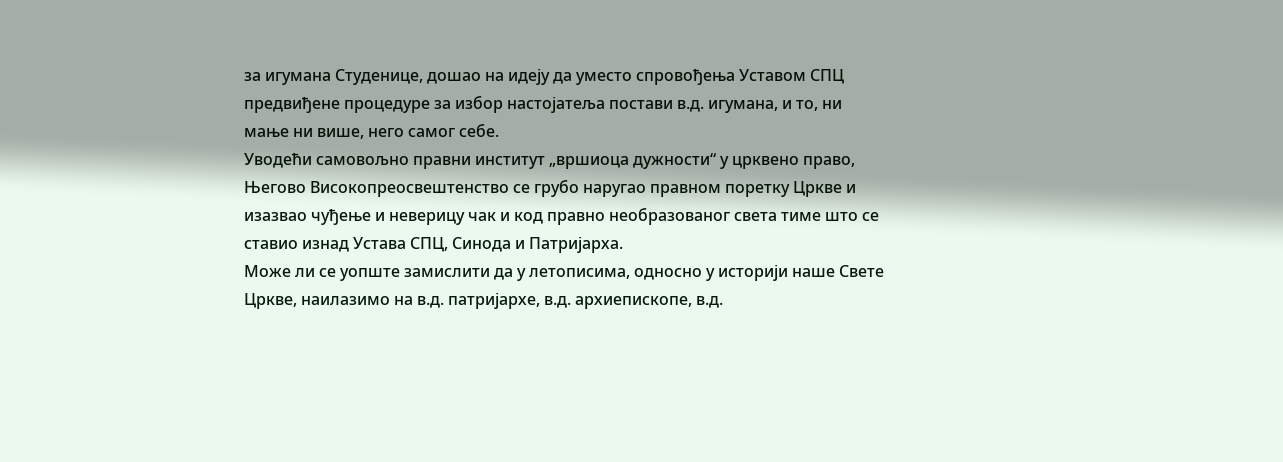за игумана Студенице, дошао на идеју да уместо спровођења Уставом СПЦ предвиђене процедуре за избор настојатеља постави в.д. игумана, и то, ни мање ни више, него самог себе.
Уводећи самовољно правни институт „вршиоца дужности“ у црквено право, Његово Високопреосвештенство се грубо наругао правном поретку Цркве и изазвао чуђење и неверицу чак и код правно необразованог света тиме што се ставио изнад Устава СПЦ, Синода и Патријарха.
Може ли се уопште замислити да у летописима, односно у историји наше Свете Цркве, наилазимо на в.д. патријархе, в.д. архиепископе, в.д.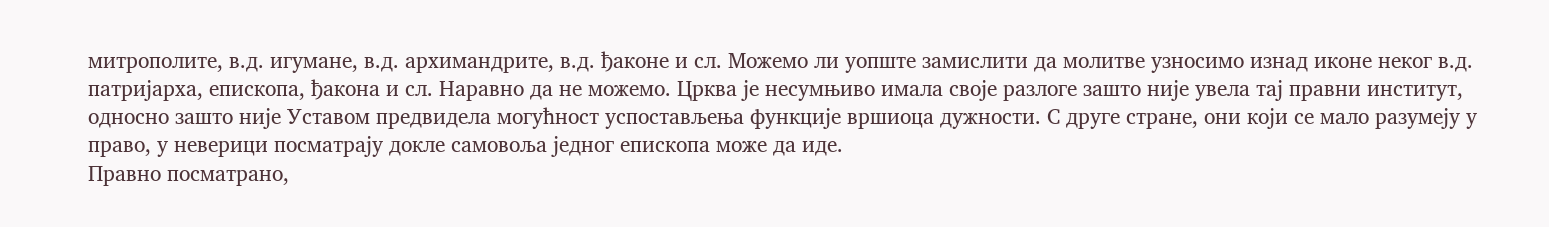митрополите, в.д. игумане, в.д. архимандрите, в.д. ђаконе и сл. Можемо ли уопште замислити да молитве узносимо изнад иконе неког в.д. патријарха, епископа, ђакона и сл. Наравно да не можемо. Црква је несумњиво имала своје разлоге зашто није увела тај правни институт, односно зашто није Уставом предвидела могућност успостављења функције вршиоца дужности. С друге стране, они који се мало разумеју у право, у неверици посматрају докле самовоља једног епископа може да иде.
Правно посматрано,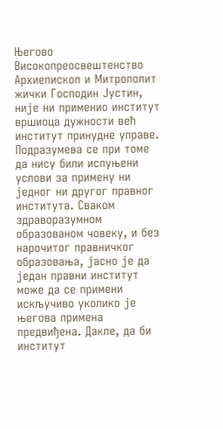Његово Високопреосвештенство Архиепископ и Митрополит жички Господин Јустин, није ни применио институт вршиоца дужности већ институт принудне управе. Подразумева се при томе да нису били испуњени услови за примену ни једног ни другог правног института. Сваком здраворазумном образованом човеку, и без нарочитог правничког образовања, јасно је да један правни институт може да се примени искључиво уколико је његова примена предвиђена. Дакле, да би институт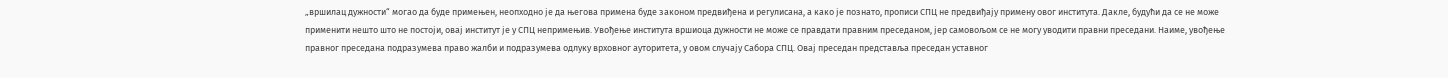„вршилац дужности“ могао да буде примењен, неопходно је да његова примена буде законом предвиђена и регулисана, а како је познато, прописи СПЦ не предвиђају примену овог института. Дакле, будући да се не може применити нешто што не постоји, овај институт је у СПЦ непримењив. Увођење института вршиоца дужности не може се правдати правним преседаном, јер самовољом се не могу уводити правни преседани. Наиме, увођење правног преседана подразумева право жалби и подразумева одлуку врховног ауторитета, у овом случају Сабора СПЦ. Овај преседан представља преседан уставног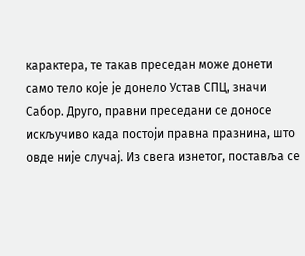карактера, те такав преседан може донети само тело које је донело Устав СПЦ, значи Сабор. Друго, правни преседани се доносе искључиво када постоји правна празнина, што овде није случај. Из свега изнетог, поставља се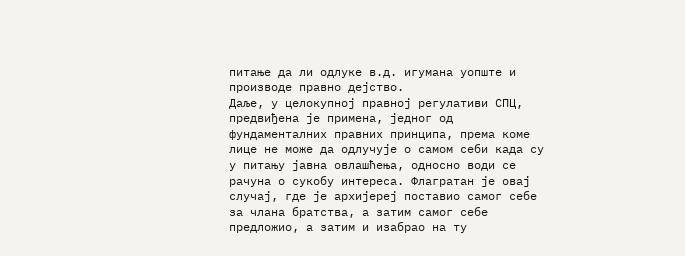питање да ли одлуке в.д. игумана уопште и производе правно дејство.
Даље, у целокупној правној регулативи СПЦ, предвиђена је примена, једног од фундаменталних правних принципа, према коме лице не може да одлучује о самом себи када су у питању јавна овлашћења, односно води се рачуна о сукобу интереса. Флагратан је овај случај, где је архијереј поставио самог себе за члана братства, а затим самог себе предложио, а затим и изабрао на ту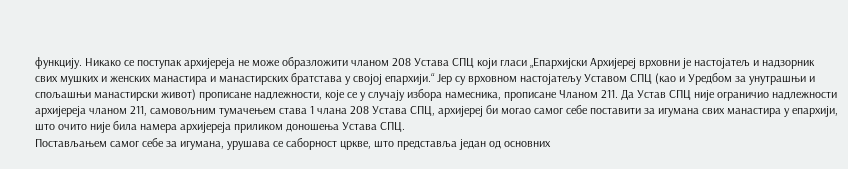функцију. Никако се поступак архијереја не може образложити чланом 208 Устава СПЦ који гласи „Епархијски Архијереј врховни је настојатељ и надзорник свих мушких и женских манастира и манастирских братстава у својој епархији.“ Јер су врховном настојатељу Уставом СПЦ (као и Уредбом за унутрашњи и спољашњи манастирски живот) прописане надлежности, које се у случају избора намесника, прописане Чланом 211. Да Устав СПЦ није ограничио надлежности архијереја чланом 211, самовољним тумачењем става 1 члана 208 Устава СПЦ, архијереј би могао самог себе поставити за игумана свих манастира у епархији, што очито није била намера архијереја приликом доношења Устава СПЦ.
Постављањем самог себе за игумана, урушава се саборност цркве, што представља један од основних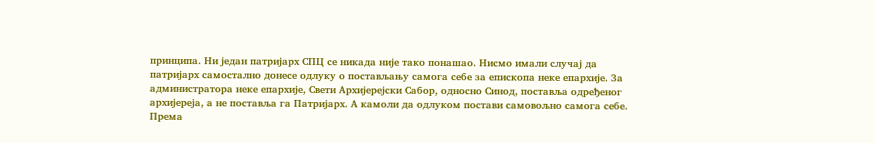принципа. Ни један патријарх СПЦ се никада није тако понашао. Нисмо имали случај да патријарх самостално донесе одлуку о постављању самога себе за епископа неке епархије. За администратора неке епархије, Свети Архијерејски Сабор, односно Синод, поставља одређеног архијереја, а не поставља га Патријарх. А камоли да одлуком постави самовољно самога себе.
Према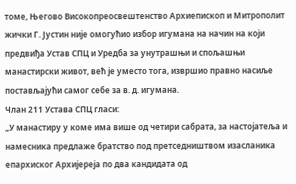томе, Његово Високопреосвештенство Архиепископ и Митрополит жички Г. Јустин није омогућио избор игумана на начин на који предвиђа Устав СПЦ и Уредба за унутрашњи и спољашњи манастирски живот, већ је уместо тога, извршио правно насиље постављајући самог себе за в. д. игумана.
Члан 211 Устава СПЦ гласи:
„У манастиру у коме има више од четири сабрата, за настојатеља и намесника предлаже братство под претседништвом изасланика епархиског Архијереја по два кандидата од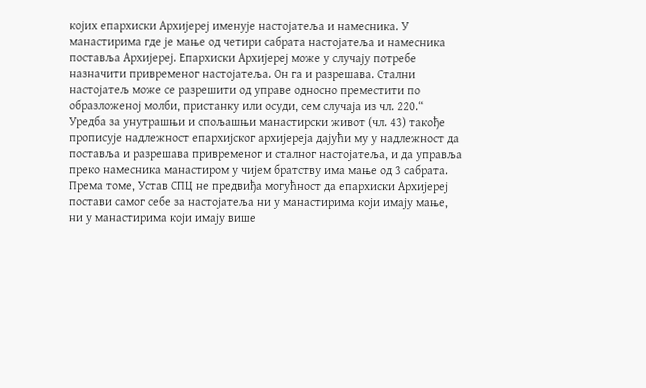којих епархиски Архијереј именује настојатеља и намесника. У манастирима где је мање од четири сабрата настојатеља и намесника поставља Архијереј. Епархиски Архијереј може у случају потребе назначити привременог настојатеља. Он га и разрешава. Стални настојатељ може се разрешити од управе односно преместити по образложеној молби, пристанку или осуди, сем случаја из чл. 220.“
Уредба за унутрашњи и спољашњи манастирски живот (чл. 43) такође прописује надлежност епархијског архијереја дајући му у надлежност да поставља и разрешава привременог и сталног настојатеља, и да управља преко намесника манастиром у чијем братству има мање од 3 сабрата.
Према томе, Устав СПЦ не предвиђа могућност да епархиски Архијереј постави самог себе за настојатеља ни у манастирима који имају мање, ни у манастирима који имају више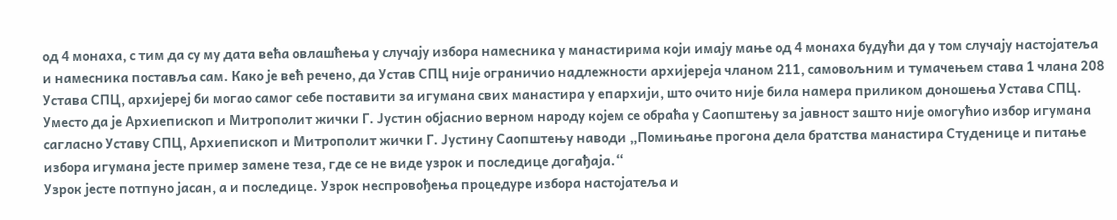од 4 монаха, с тим да су му дата већа овлашћења у случају избора намесника у манастирима који имају мање од 4 монаха будући да у том случају настојатеља и намесника поставља сам. Како је већ речено, да Устав СПЦ није ограничио надлежности архијереја чланом 211, самовољним и тумачењем става 1 члана 208 Устава СПЦ, архијереј би могао самог себе поставити за игумана свих манастира у епархији, што очито није била намера приликом доношења Устава СПЦ.
Уместо да је Архиепископ и Митрополит жички Г. Јустин објаснио верном народу којем се обраћа у Саопштењу за јавност зашто није омогућио избор игумана сагласно Уставу СПЦ, Архиепископ и Митрополит жички Г. Јустину Саопштењу наводи „Помињање прогона дела братства манастира Студенице и питање избора игумана јесте пример замене теза, где се не виде узрок и последице догађаја.“
Узрок јесте потпуно јасан, а и последице. Узрок неспровођења процедуре избора настојатеља и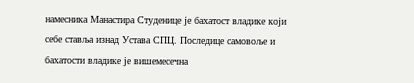намесника Манастира Студенице је бахатост владике који себе ставља изнад Устава СПЦ. Последице самовоље и бахатости владике је вишемесечна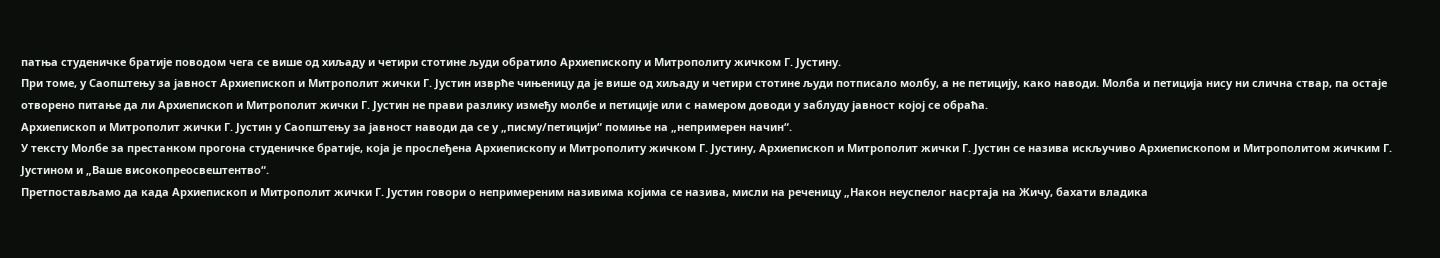патња студеничке братије поводом чега се више од хиљаду и четири стотине људи обратило Архиепископу и Митрополиту жичком Г. Јустину.
При томе, у Саопштењу за јавност Архиепископ и Митрополит жички Г. Јустин изврће чињеницу да је више од хиљаду и четири стотине људи потписало молбу, а не петицију, како наводи. Молба и петиција нису ни слична ствар, па остаје отворено питање да ли Архиепископ и Митрополит жички Г. Јустин не прави разлику између молбе и петиције или с намером доводи у заблуду јавност којој се обраћа.
Архиепископ и Митрополит жички Г. Јустин у Саопштењу за јавност наводи да се у „писму/петицији“ помиње на „непримерен начин“.
У тексту Молбе за престанком прогона студеничке братије, која је прослеђена Архиепископу и Митрополиту жичком Г. Јустину, Архиепископ и Митрополит жички Г. Јустин се назива искључиво Архиепископом и Митрополитом жичким Г. Јустином и „Ваше високопреосвештентво“.
Претпостављамо да када Архиепископ и Митрополит жички Г. Јустин говори о непримереним називима којима се назива, мисли на реченицу „Након неуспелог насртаја на Жичу, бахати владика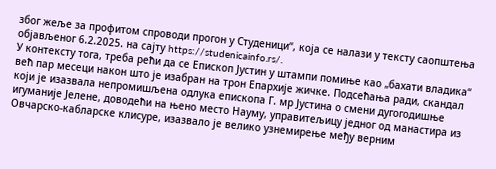због жеље за профитом спроводи прогон у Студеници“, која се налази у тексту саопштења објављеног 6.2.2025. на сајту https://studenicainfo.rs/.
У контексту тога, треба рећи да се Епископ Јустин у штампи помиње као „бахати владика“ већ пар месеци након што је изабран на трон Епархије жичке. Подсећања ради, скандал који је изазвала непромишљена одлука епископа Г. мр Јустина о смени дугогодишње игуманије Јелене, доводећи на њено место Науму, управитељицу једног од манастира из Овчарско-кабларске клисуре, изазвало је велико узнемирење међу верним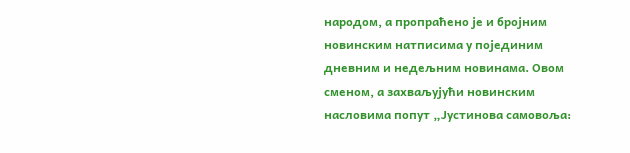народом, а пропраћено је и бројним новинским натписима у појединим дневним и недељним новинама. Овом сменом, а захваљујући новинским насловима попут „Јустинова самовоља: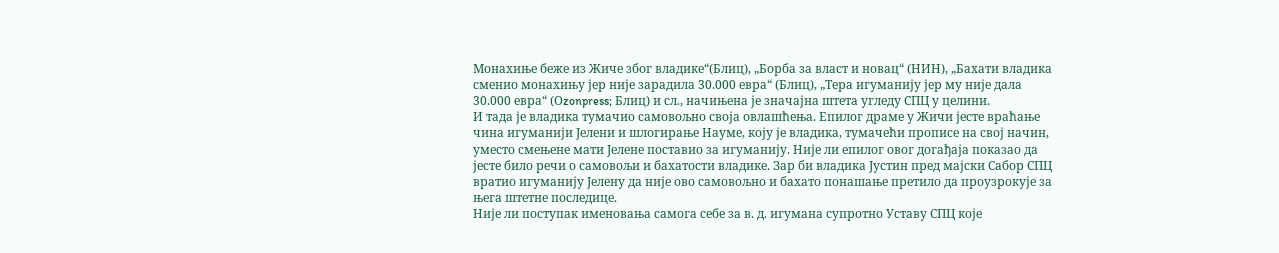Монахиње беже из Жиче због владике“(Блиц), „Борба за власт и новац“ (НИН), „Бахати владика сменио монахињу јер није зарадила 30.000 евра“ (Блиц), „Тера игуманију јер му није дала 30.000 евра“ (Оzonpress; Блиц) и сл., начињена је значајна штета угледу СПЦ у целини.
И тада је владика тумачио самовољно своја овлашћења. Епилог драме у Жичи јесте враћање чина игуманији Јелени и шлогирање Науме, коју је владика, тумачећи прописе на свој начин, уместо смењене мати Јелене поставио за игуманију. Није ли епилог овог догађаја показао да јесте било речи о самовољи и бахатости владике. Зар би владика Јустин пред мајски Сабор СПЦ вратио игуманију Јелену да није ово самовољно и бахато понашање претило да проузрокује за њега штетне последице.
Није ли поступак именовања самога себе за в. д. игумана супротно Уставу СПЦ које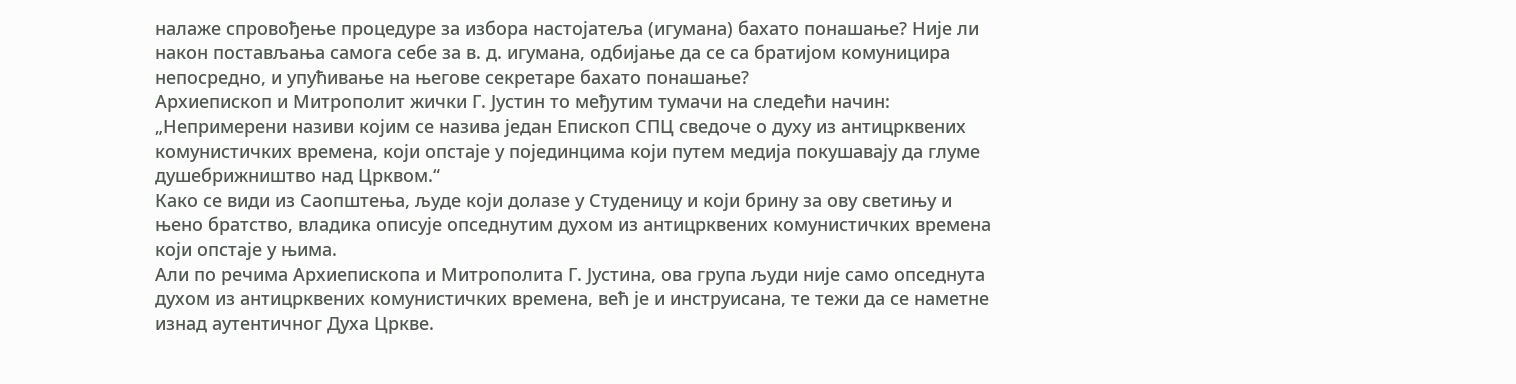налаже спровођење процедуре за избора настојатеља (игумана) бахато понашање? Није ли након постављања самога себе за в. д. игумана, одбијање да се са братијом комуницира непосредно, и упућивање на његове секретаре бахато понашање?
Архиепископ и Митрополит жички Г. Јустин то међутим тумачи на следећи начин: „Непримерени називи којим се назива један Епископ СПЦ сведоче о духу из антицрквених комунистичких времена, који опстаје у појединцима који путем медија покушавају да глуме душебрижништво над Црквом.“
Како се види из Саопштења, људе који долазе у Студеницу и који брину за ову светињу и њено братство, владика описује опседнутим духом из антицрквених комунистичких времена који опстаје у њима.
Али по речима Архиепископа и Митрополита Г. Јустина, ова група људи није само опседнута духом из антицрквених комунистичких времена, већ је и инструисана, те тежи да се наметне изнад аутентичног Духа Цркве.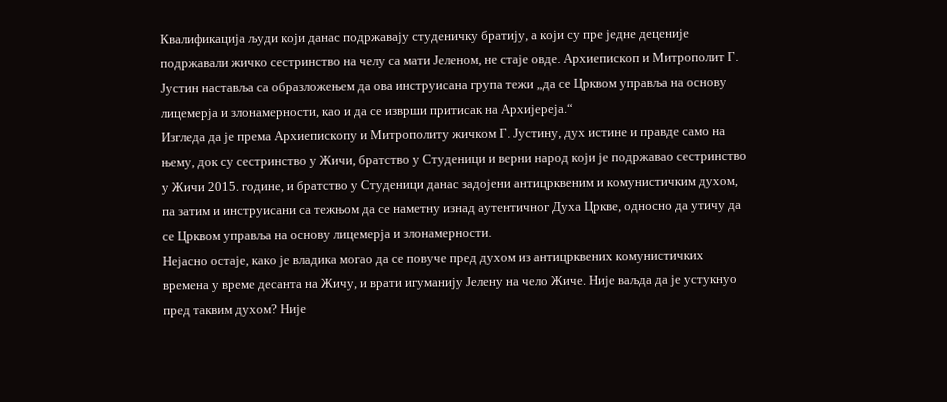Квалификација људи који данас подржавају студеничку братију, а који су пре једне деценије подржавали жичко сестринство на челу са мати Јеленом, не стаје овде. Архиепископ и Митрополит Г. Јустин наставља са образложењем да ова инструисана група тежи „да се Црквом управља на основу лицемерја и злонамерности, као и да се изврши притисак на Архијереја.“
Изгледа да је према Архиепископу и Митрополиту жичком Г. Јустину, дух истине и правде само на њему, док су сестринство у Жичи, братство у Студеници и верни народ који је подржавао сестринство у Жичи 2015. године, и братство у Студеници данас задојени антицрквеним и комунистичким духом, па затим и инструисани са тежњом да се наметну изнад аутентичног Духа Цркве, односно да утичу да се Црквом управља на основу лицемерја и злонамерности.
Нејасно остаје, како је владика могао да се повуче пред духом из антицрквених комунистичких времена у време десанта на Жичу, и врати игуманију Јелену на чело Жиче. Није ваљда да је устукнуо пред таквим духом? Није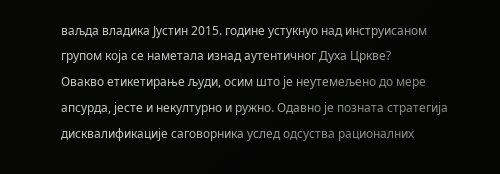ваљда владика Јустин 2015. године устукнуо над инструисаном групом која се наметала изнад аутентичног Духа Цркве?
Овакво етикетирање људи, осим што је неутемељено до мере апсурда, јесте и некултурно и ружно. Одавно је позната стратегија дисквалификације саговорника услед одсуства рационалних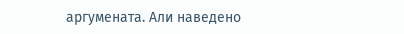аргумената. Али наведено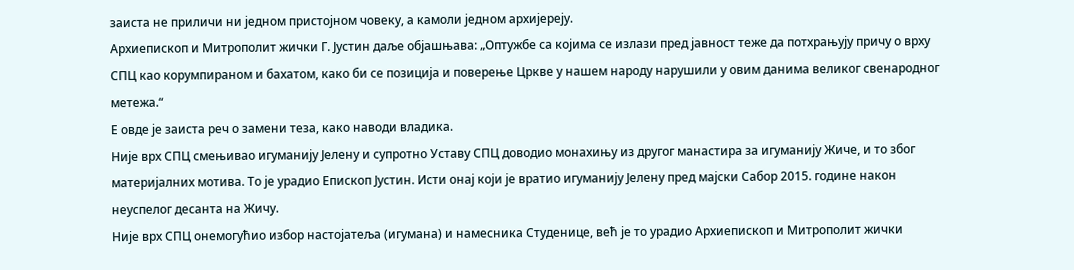заиста не приличи ни једном пристојном човеку, а камоли једном архијереју.
Архиепископ и Митрополит жички Г. Јустин даље објашњава: „Оптужбе са којима се излази пред јавност теже да потхрањују причу о врху СПЦ као корумпираном и бахатом, како би се позиција и поверење Цркве у нашем народу нарушили у овим данима великог свенародног метежа.“
Е овде је заиста реч о замени теза, како наводи владика.
Није врх СПЦ смењивао игуманију Јелену и супротно Уставу СПЦ доводио монахињу из другог манастира за игуманију Жиче, и то због материјалних мотива. То је урадио Епископ Јустин. Исти онај који је вратио игуманију Јелену пред мајски Сабор 2015. године након неуспелог десанта на Жичу.
Није врх СПЦ онемогућио избор настојатеља (игумана) и намесника Студенице, већ је то урадио Архиепископ и Митрополит жички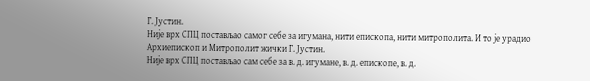Г. Јустин.
Није врх СПЦ постављао самог себе за игумана, нити епископа, нити митрополита. И то је урадио Архиепископ и Митрополит жички Г. Јустин.
Није врх СПЦ постављао сам себе за в. д. игумане, в. д. епископе, в. д.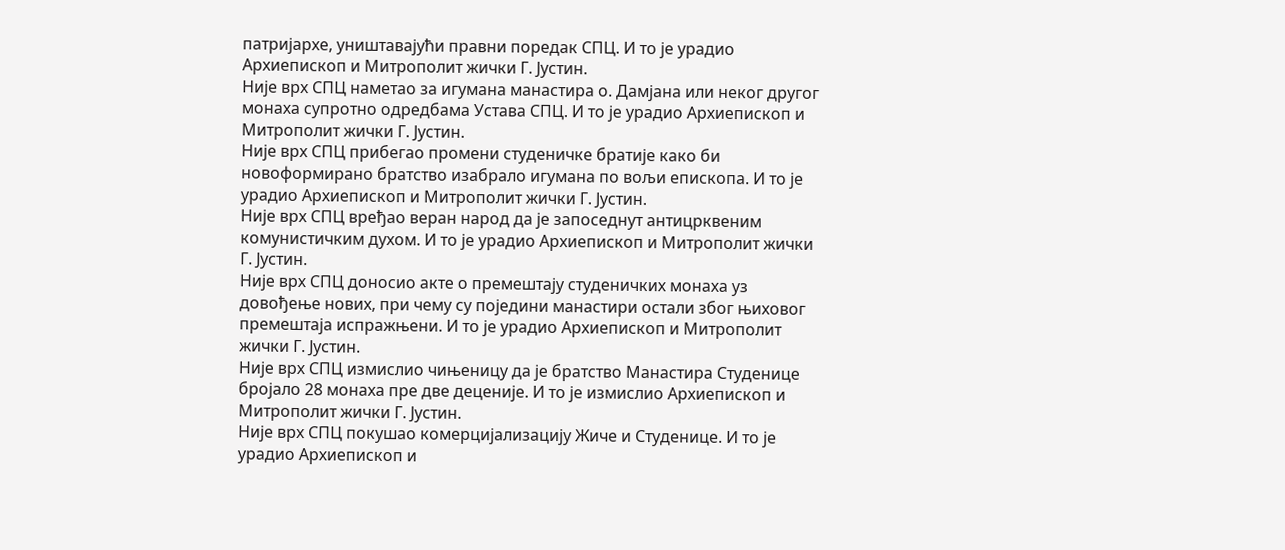патријархе, уништавајући правни поредак СПЦ. И то је урадио Архиепископ и Митрополит жички Г. Јустин.
Није врх СПЦ наметао за игумана манастира о. Дамјана или неког другог монаха супротно одредбама Устава СПЦ. И то је урадио Архиепископ и Митрополит жички Г. Јустин.
Није врх СПЦ прибегао промени студеничке братије како би новоформирано братство изабрало игумана по вољи епископа. И то је урадио Архиепископ и Митрополит жички Г. Јустин.
Није врх СПЦ вређао веран народ да је запоседнут антицрквеним комунистичким духом. И то је урадио Архиепископ и Митрополит жички Г. Јустин.
Није врх СПЦ доносио акте о премештају студеничких монаха уз довођење нових, при чему су поједини манастири остали због њиховог премештаја испражњени. И то је урадио Архиепископ и Митрополит жички Г. Јустин.
Није врх СПЦ измислио чињеницу да је братство Манастира Студенице бројало 28 монаха пре две деценије. И то је измислио Архиепископ и Митрополит жички Г. Јустин.
Није врх СПЦ покушао комерцијализацију Жиче и Студенице. И то је урадио Архиепископ и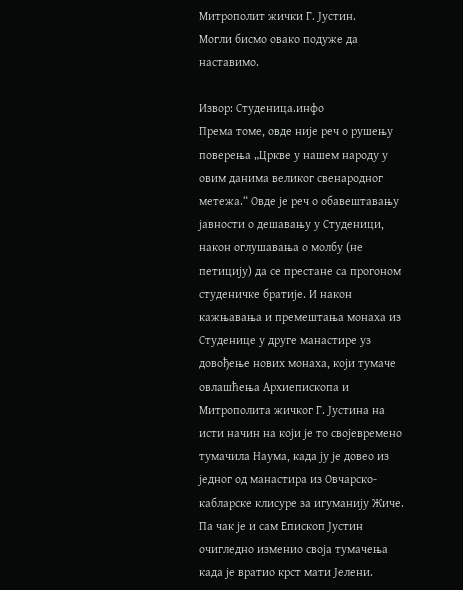Митрополит жички Г. Јустин.
Могли бисмо овако подуже да наставимо.

Извор: Студеница.инфо
Према томе, овде није реч о рушењу поверења „Цркве у нашем народу у овим данима великог свенародног метежа.“ Овде је реч о обавештавању јавности о дешавању у Студеници, након оглушавања о молбу (не петицију) да се престане са прогоном студеничке братије. И након кажњавања и премештања монаха из Студенице у друге манастире уз довођење нових монаха, који тумаче овлашћења Архиепископа и Митрополита жичког Г. Јустина на исти начин на који је то својевремено тумачила Наума, када ју је довео из једног од манастира из Овчарско-кабларске клисуре за игуманију Жиче. Па чак је и сам Епископ Јустин очигледно изменио своја тумачења када је вратио крст мати Јелени.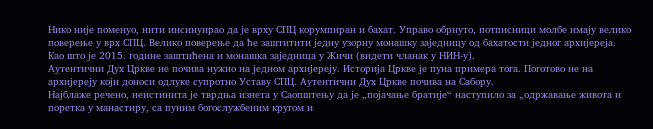Нико није поменуо, нити инсинуирао да је врху СПЦ корумпиран и бахат. Управо обрнуто, потписници молбе имају велико поверење у врх СПЦ. Велико поверење да ће заштитити једну узорну монашку заједницу од бахатости једног архијереја. Као што је 2015. године заштићена и монашка заједница у Жичи (видети чланак у НИН-у).
Аутентични Дух Цркве не почива нужно на једном архијереју. Историја Цркве је пуна примера тога. Поготово не на архијереју који доноси одлуке супротно Уставу СПЦ. Аутентични Дух Цркве почива на Сабору.
Најблаже речено, неистинита је тврдња изнета у Саопштењу да је „појачање братије“ наступило за „одржавање живота и поретка у манастиру, са пуним богослужбеним кругом и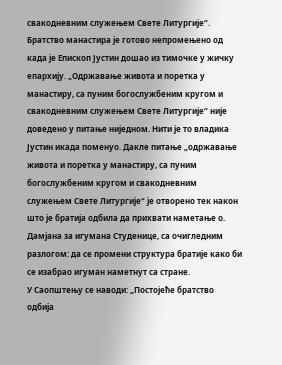свакодневним служењем Свете Литургије“. Братство манастира је готово непромењено од када је Епископ Јустин дошао из тимочке у жичку епархију. „Одржавање живота и поретка у манастиру, са пуним богослужбеним кругом и свакодневним служењем Свете Литургије“ није доведено у питање ниједном. Нити је то владика Јустин икада поменуо. Дакле питање „одржавање живота и поретка у манастиру, са пуним богослужбеним кругом и свакодневним служењем Свете Литургије“ је отворено тек након што је братија одбила да прихвати наметање о. Дамјана за игумана Студенице, са очигледним разлогом: да се промени структура братије како би се изабрао игуман наметнут са стране.
У Саопштењу се наводи: „Постојеће братство одбија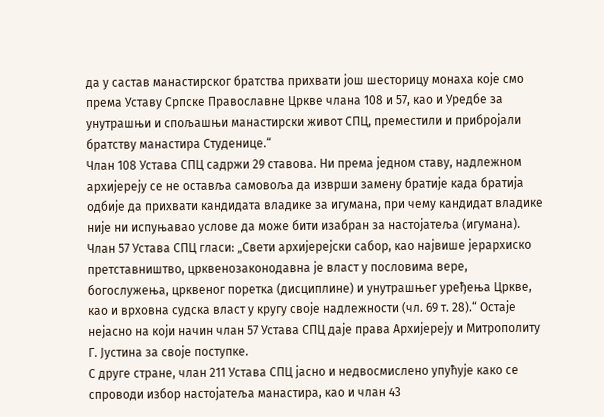да у састав манастирског братства прихвати још шесторицу монаха које смо према Уставу Српске Православне Цркве члана 108 и 57, као и Уредбе за унутрашњи и спољашњи манастирски живот СПЦ, преместили и прибројали братству манастира Студенице.“
Члан 108 Устава СПЦ садржи 29 ставова. Ни према једном ставу, надлежном архијереју се не оставља самовоља да изврши замену братије када братија одбије да прихвати кандидата владике за игумана, при чему кандидат владике није ни испуњавао услове да може бити изабран за настојатеља (игумана). Члан 57 Устава СПЦ гласи: „Свети архијерејски сабор, као највише јерархиско претставништво, црквенозаконодавна је власт у пословима вере, богослужења, црквеног поретка (дисциплине) и унутрашњег уређења Цркве, као и врховна судска власт у кругу своје надлежности (чл. 69 т. 28).“ Остаје нејасно на који начин члан 57 Устава СПЦ даје права Архијереју и Митрополиту Г. Јустина за своје поступке.
С друге стране, члан 211 Устава СПЦ јасно и недвосмислено упућује како се спроводи избор настојатеља манастира, као и члан 43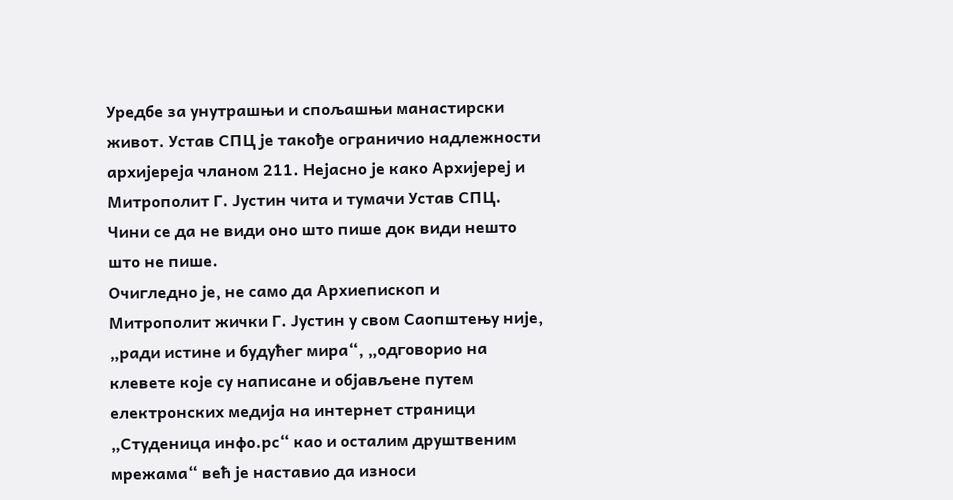Уредбе за унутрашњи и спољашњи манастирски живот. Устав СПЦ је такође ограничио надлежности архијереја чланом 211. Нејасно је како Архијереј и Митрополит Г. Јустин чита и тумачи Устав СПЦ. Чини се да не види оно што пише док види нешто што не пише.
Очигледно је, не само да Архиепископ и Митрополит жички Г. Јустин у свом Саопштењу није, „ради истине и будућег мира“, „одговорио на клевете које су написане и објављене путем електронских медија на интернет страници „Студеница инфо.рс“ као и осталим друштвеним мрежама“ већ је наставио да износи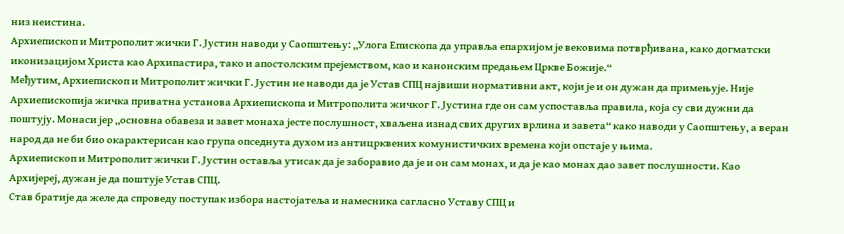низ неистина.
Архиепископ и Митрополит жички Г. Јустин наводи у Саопштењу: „Улога Епископа да управља епархијом је вековима потврђивана, како догматски иконизацијом Христа као Архипастира, тако и апостолским прејемством, као и канонским предањем Цркве Божије.“
Међутим, Архиепископ и Митрополит жички Г. Јустин не наводи да је Устав СПЦ највиши нормативни акт, који је и он дужан да примењује. Није Архиепископија жичка приватна установа Архиепископа и Митрополита жичког Г. Јустина где он сам успоставља правила, која су сви дужни да поштују. Монаси јер „основна обавеза и завет монаха јесте послушност, хваљена изнад свих других врлина и завета“ како наводи у Саопштењу, а веран народ да не би био окарактерисан као група опседнута духом из антицрквених комунистичких времена који опстаје у њима.
Архиепископ и Митрополит жички Г. Јустин оставља утисак да је заборавио да је и он сам монах, и да је као монах дао завет послушности. Као Архијереј, дужан је да поштује Устав СПЦ.
Став братије да желе да спроведу поступак избора настојатеља и намесника сагласно Уставу СПЦ и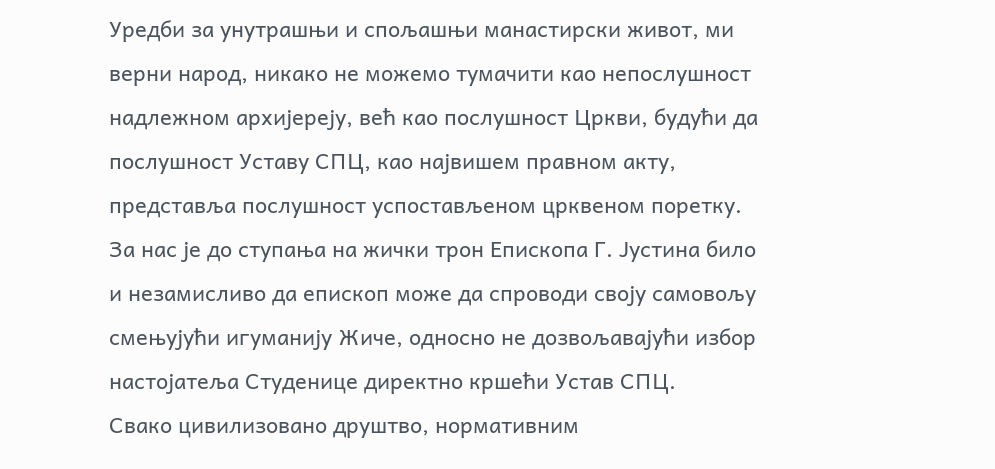Уредби за унутрашњи и спољашњи манастирски живот, ми верни народ, никако не можемо тумачити као непослушност надлежном архијереју, већ као послушност Цркви, будући да послушност Уставу СПЦ, као највишем правном акту, представља послушност успостављеном црквеном поретку. За нас је до ступања на жички трон Епископа Г. Јустина било и незамисливо да епископ може да спроводи своју самовољу смењујући игуманију Жиче, односно не дозвољавајући избор настојатеља Студенице директно кршећи Устав СПЦ.
Свако цивилизовано друштво, нормативним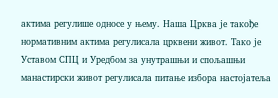актима регулише односе у њему. Наша Црква је такође нормативним актима регулисала црквени живот. Тако је Уставом СПЦ и Уредбом за унутрашњи и спољашњи манастирски живот регулисала питање избора настојатеља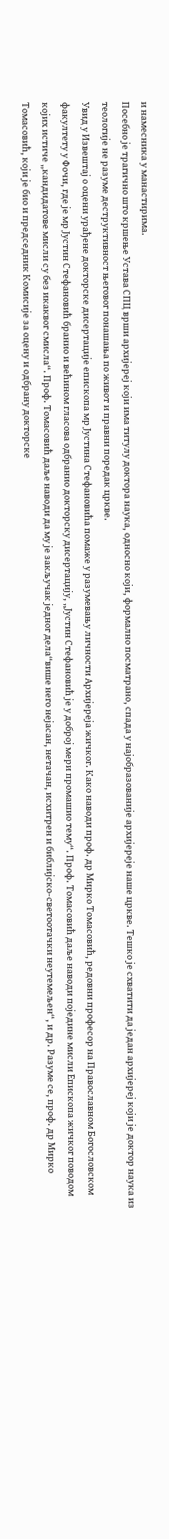и намесника у манастирима.
Посебно је трагично што кршење Устава СПЦ врши архијереј који има титулу доктора наука, односно који, формално посматрано, спада у најобразованије архијереје наше цркве. Тешко је схватити да један архијереј који је доктор наука из теологије не разуме деструктивност његовог понашања по живот и правни поредак цркве.
Увид у Извештај о оцени урађене докторске дисертације епископа мр Јустина Стефановића помаже у разумевању личности Архијереја жичког. Како наводи проф. др Мирко Томасовић, редовни професор на Православном Богословском факултету у Фочи, где је мр Јустин Стефановић бранио и већином гласова одбранио докторску дисертацију, „Јустин Стефановић је у доброј мери промашио тему“. Проф. Томасовић даље наводи поједине мисли Епископа жичког поводом којих истиче „кандидатове мисли су без икаквог смисла“. Проф. Томасовић даље наводи да му је закључак једног дела“више него нејасан, нетачан, исхитрен и библијско-светоотачки неутемељен“, и др. Разуме се, проф. др Мирко Томасовић, који је био и председник Комисије за оцену и одбрану докторске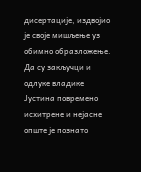дисертације, издвојио је своје мишљење уз обимно образложење.
Да су закључци и одлуке владике Јустина повремено исхитрене и нејасне опште је познато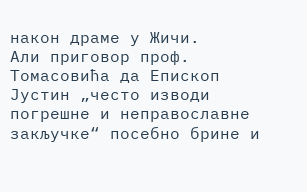након драме у Жичи.
Али приговор проф. Томасовића да Епископ Јустин „често изводи погрешне и неправославне закључке“ посебно брине и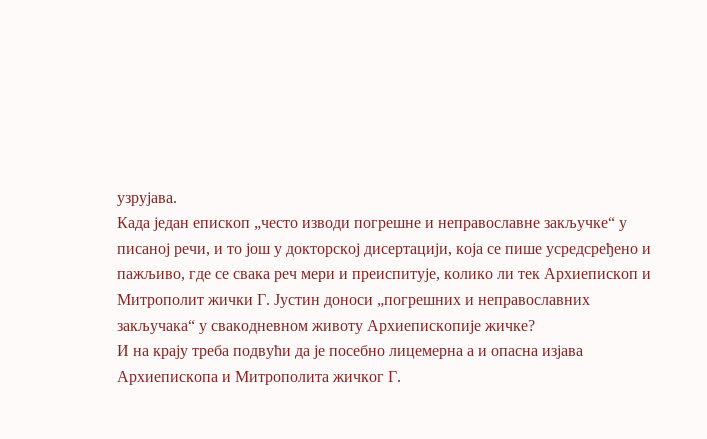узрујава.
Када један епископ „често изводи погрешне и неправославне закључке“ у писаној речи, и то још у докторској дисертацији, која се пише усредсређено и пажљиво, где се свака реч мери и преиспитује, колико ли тек Архиепископ и Митрополит жички Г. Јустин доноси „погрешних и неправославних закључака“ у свакодневном животу Архиепископије жичке?
И на крају треба подвући да је посебно лицемерна а и опасна изјава Архиепископа и Митрополита жичког Г.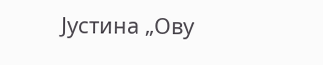Јустина „Ову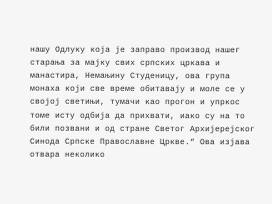нашу Одлуку која је заправо производ нашег старања за мајку свих српских цркава и манастира, Немањину Студеницу, ова група монаха који све време обитавају и моле се у својој светињи, тумачи као прогон и упркос томе исту одбија да прихвати, иако су на то били позвани и од стране Светог Архијерејског Синода Српске Православне Цркве.“ Ова изјава отвара неколико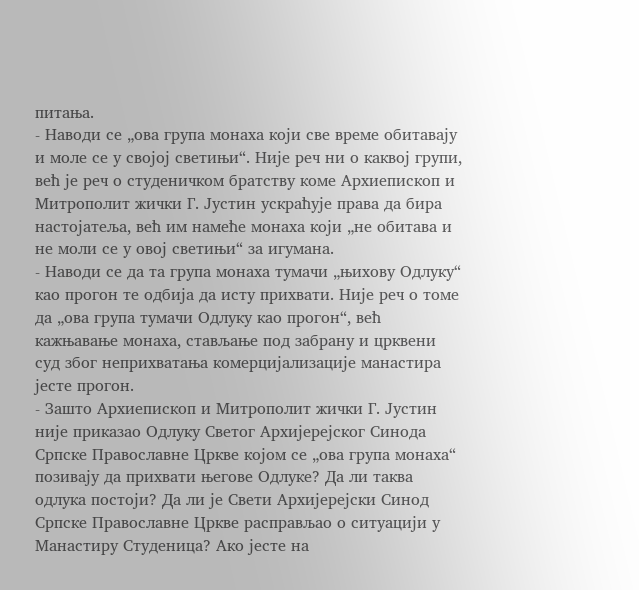питања.
- Наводи се „ова група монаха који све време обитавају и моле се у својој светињи“. Није реч ни о каквој групи, већ је реч о студеничком братству коме Архиепископ и Митрополит жички Г. Јустин ускраћује права да бира настојатеља, већ им намеће монаха који „не обитава и не моли се у овој светињи“ за игумана.
- Наводи се да та група монаха тумачи „њихову Одлуку“ као прогон те одбија да исту прихвати. Није реч о томе да „ова група тумачи Одлуку као прогон“, већ кажњавање монаха, стављање под забрану и црквени суд због неприхватања комерцијализације манастира јесте прогон.
- Зашто Архиепископ и Митрополит жички Г. Јустин није приказао Одлуку Светог Архијерејског Синода Српске Православне Цркве којом се „ова група монаха“ позивају да прихвати његове Одлуке? Да ли таква одлука постоји? Да ли је Свети Архијерејски Синод Српске Православне Цркве расправљао о ситуацији у Манастиру Студеница? Ако јесте на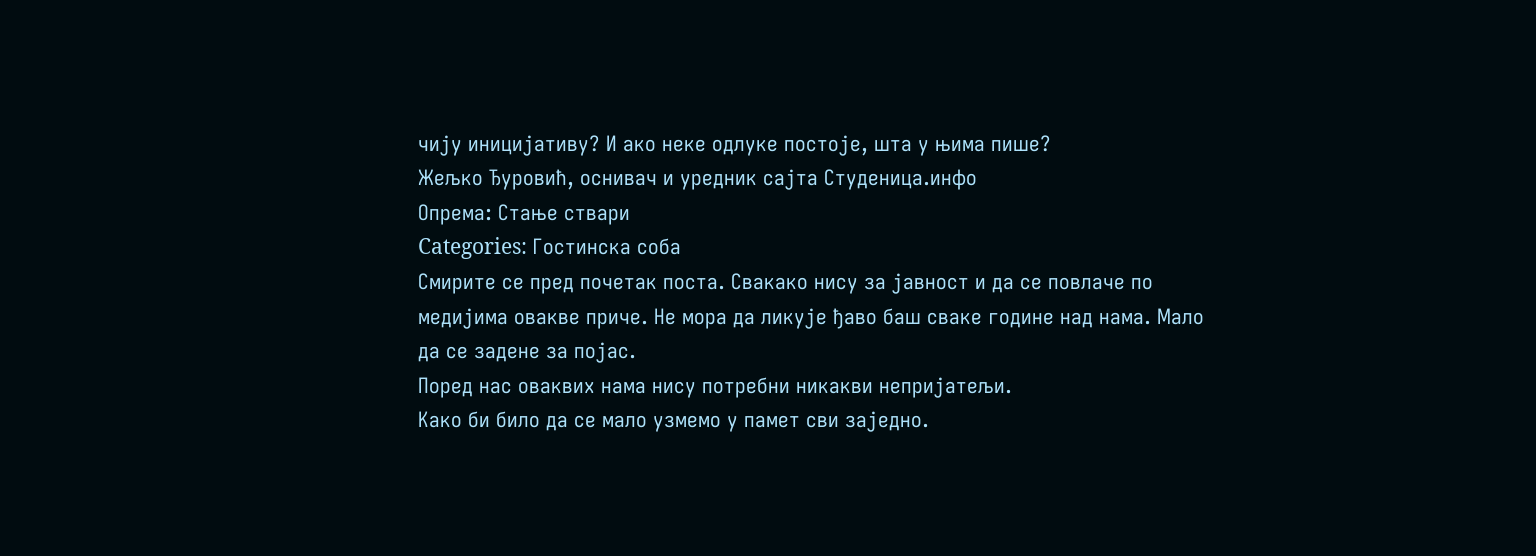чију иницијативу? И ако неке одлуке постоје, шта у њима пише?
Жељко Ђуровић, оснивач и уредник сајта Студеница.инфо
Опрема: Стање ствари
Categories: Гостинска соба
Смирите се пред почетак поста. Свакако нису за јавност и да се повлаче по медијима овакве приче. Не мора да ликује ђаво баш сваке године над нама. Мало да се задене за појас.
Поред нас оваквих нама нису потребни никакви непријатељи.
Како би било да се мало узмемо у памет сви заједно.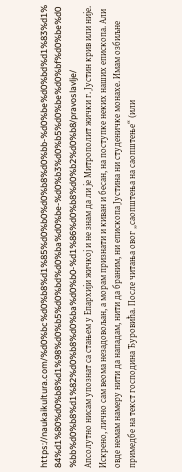https://naukaikultura.com/%d0%bc%d0%b8%d1%85%d0%b0%d0%b8%d0%bb-%d0%be%d0%bd%d1%83%d1%84%d1%80%d0%b8%d1%98%d0%b5%d0%bd%d0%ba%d0%be-%d0%b3%d0%b5%d0%be%d0%bf%d0%be%d0%bb%d0%b8%d1%82%d0%b8%d0%ba%d0%b0-%d1%86%d0%b8%d0%b2%d0%b8/pravoslavlje/
Апсолутно нисам упознат са стањем у Епархији жичкој и не знам да ли је Митрополит жички г. Јустин крив или није. Искрено, лично сам веома незадовољан, а морам признати и киван и бесан, на поступке неких наших епископа. Али овде немам намеру нити да нападам, нити да браним, ни епископа Јустина ни студеничке монахе. Имам озбиљне примедбе на текст господина Ђуровића. После читања овог „саопштења на саопштење“ (или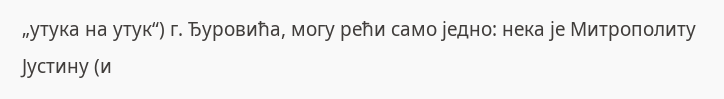„утука на утук“) г. Ђуровића, могу рећи само једно: нека је Митрополиту Јустину (и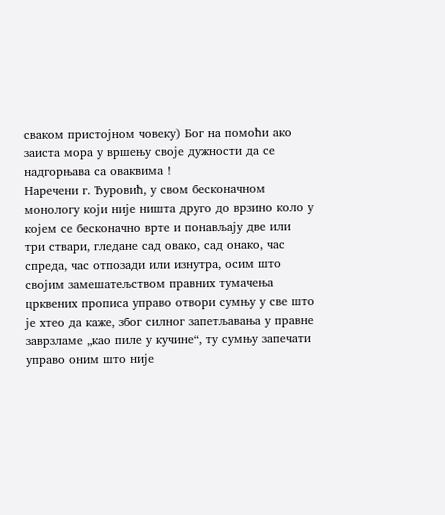сваком пристојном човеку) Бог на помоћи ако заиста мора у вршењу своје дужности да се надгорњава са оваквима !
Наречени г. Ђуровић, у свом бесконачном монологу који није ништа друго до врзино коло у којем се бесконачно врте и понављају две или три ствари, гледане сад овако, сад онако, час спреда, час отпозади или изнутра, осим што својим замешатељством правних тумачења црквених прописа управо отвори сумњу у све што је хтео да каже, због силног запетљавања у правне заврзламе „као пиле у кучине“, ту сумњу запечати управо оним што није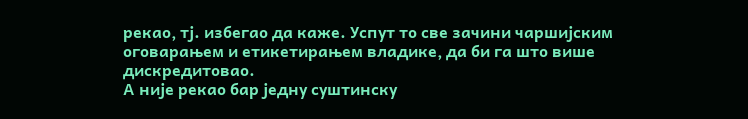рекао, тј. избегао да каже. Успут то све зачини чаршијским оговарањем и етикетирањем владике, да би га што више дискредитовао.
А није рекао бар једну суштинску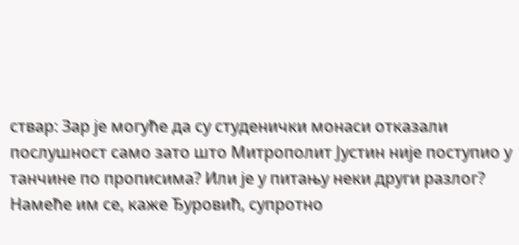ствар: Зар је могуће да су студенички монаси отказали послушност само зато што Митрополит Јустин није поступио у танчине по прописима? Или је у питању неки други разлог? Намеће им се, каже Ђуровић, супротно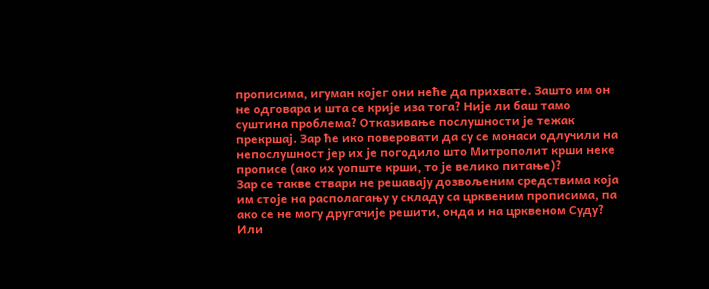прописима, игуман којег они неће да прихвате. Зашто им он не одговара и шта се крије иза тога? Није ли баш тамо суштина проблема? Отказивање послушности је тежак прекршај. Зар ће ико поверовати да су се монаси одлучили на непослушност јер их је погодило што Митрополит крши неке прописе (ако их уопште крши, то је велико питање)?
Зар се такве ствари не решавају дозвољеним средствима која им стоје на располагању у складу са црквеним прописима, па ако се не могу другачије решити, онда и на црквеном Суду?
Или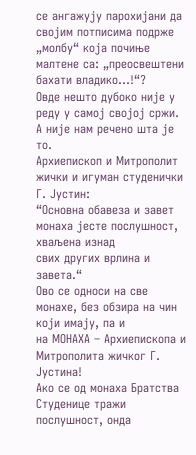се ангажују парохијани да својим потписима подрже „молбу“ која почиње малтене са: „преосвештени бахати владико…!“?
Овде нешто дубоко није у реду у самој својој сржи. А није нам речено шта је то.
Архиепископ и Митрополит жички и игуман студенички Г. Јустин:
“Основна обавеза и завет монаха јесте послушност, хваљена изнад
свих других врлина и завета.“
Ово се односи на све монахе, без обзира на чин који имају, па и
на МОНАХА – Архиепископа и Митрополита жичког Г. Јустина!
Ако се од монаха Братства Студенице тражи послушност, онда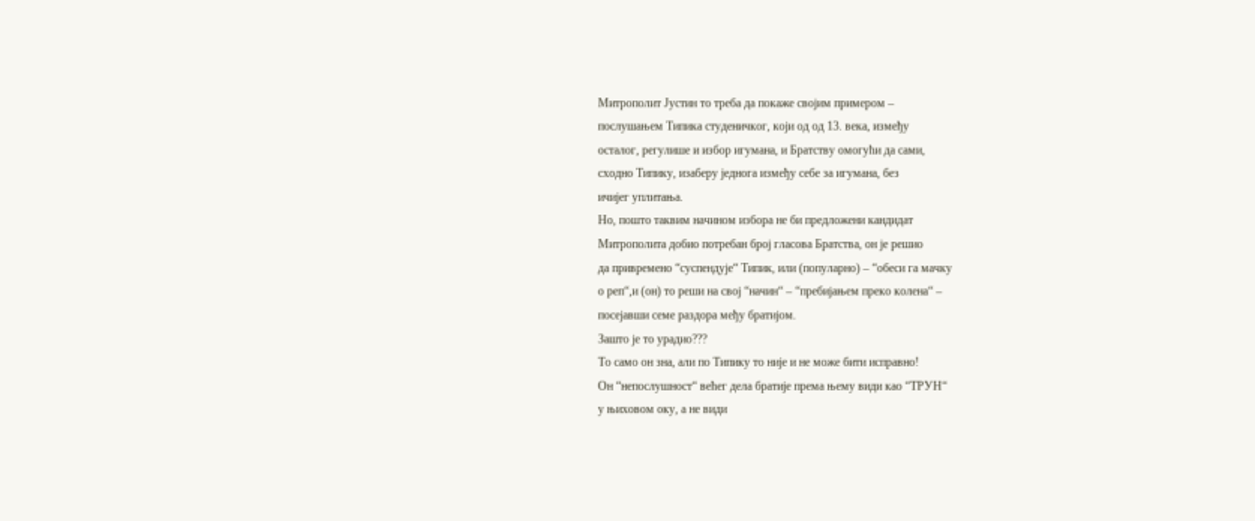Митрополит Јустин то треба да покаже својим примером –
послушањем Типика студеничког, који од од 13. века, између
осталог, регулише и избор игумана, и Братству омогући да сами,
сходно Типику, изаберу једнога између себе за игумана, без
ичијег уплитања.
Но, пошто таквим начином избора не би предложени кандидат
Митрополита добио потребан број гласова Братства, он је решио
да привремено “суспендује“ Типик, или (популарно) – “обеси га мачку
о реп“,и (он) то реши на свој “начин“ – “пребијањем преко колена“ –
посејавши семе раздора међу братијом.
Зашто је то урадио???
То само он зна, али по Типику то није и не може бити исправно!
Он “непослушност“ већег дела братије према њему види као “ТРУН“
у њиховом оку, а не види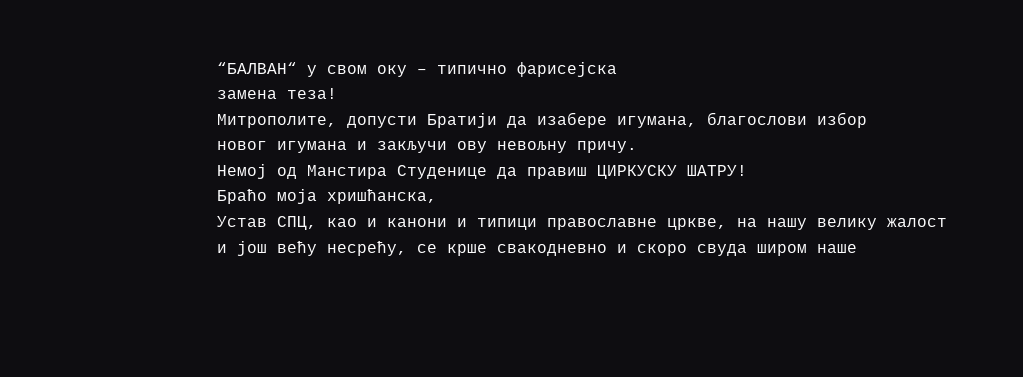“БАЛВАН“ у свом оку – типично фарисејска
замена теза!
Митрополите, допусти Братији да изабере игумана, благослови избор
новог игумана и закључи ову невољну причу.
Немој од Манстира Студенице да правиш ЦИРКУСКУ ШАТРУ!
Браћо моја хришћанска,
Устав СПЦ, као и канони и типици православне цркве, на нашу велику жалост и још већу несрећу, се крше свакодневно и скоро свуда широм наше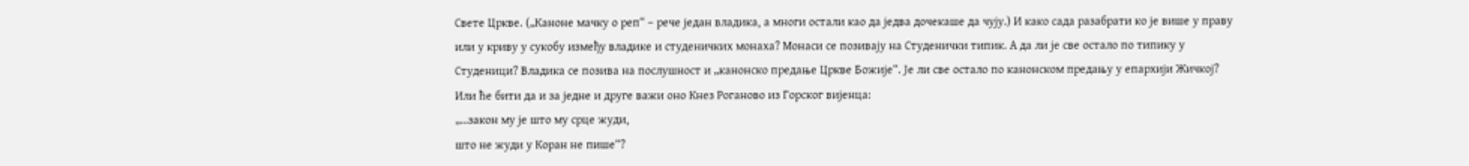Свете Цркве. („Каноне мачку о реп“ – рече један владика, а многи остали као да једва дочекаше да чују.) И како сада разабрати ко је више у праву или у криву у сукобу између владике и студеничких монаха? Монаси се позивају на Студенички типик. А да ли је све остало по типику у Студеници? Владика се позива на послушност и „канонско предање Цркве Божије“. Је ли све остало по канонском предању у епархији Жичкој? Или ће бити да и за једне и друге важи оно Кнез Роганово из Горског вијенца:
„…закон му је што му срце жуди,
што не жуди у Коран не пише“?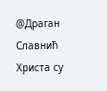@Драган Славнић
Христа су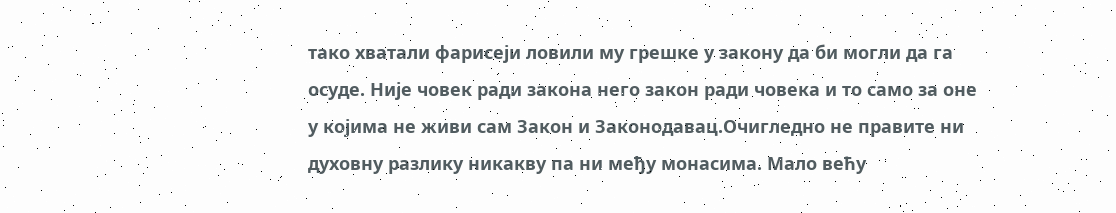тако хватали фарисеји ловили му грешке у закону да би могли да га осуде. Није човек ради закона него закон ради човека и то само за оне у којима не живи сам Закон и Законодавац.Очигледно не правите ни духовну разлику никакву па ни међу монасима. Мало већу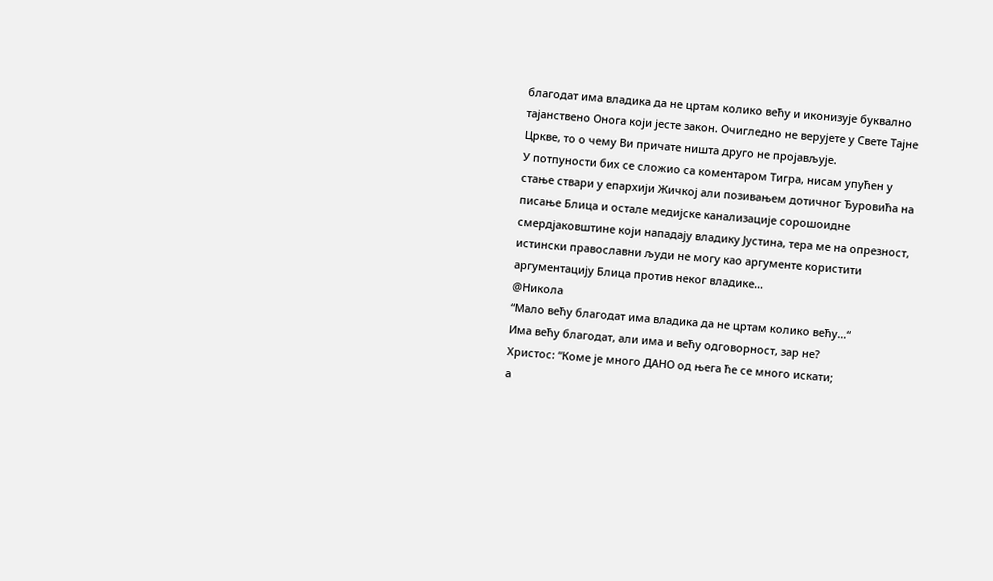благодат има владика да не цртам колико већу и иконизује буквално тајанствено Онога који јесте закон. Очигледно не верујете у Свете Тајне Цркве, то о чему Ви причате ништа друго не пројављује.
У потпуности бих се сложио са коментаром Тигра, нисам упућен у стање ствари у епархији Жичкој али позивањем дотичног Ђуровића на писање Блица и остале медијске канализације сорошоидне смердјаковштине који нападају владику Јустина, тера ме на опрезност, истински православни људи не могу као аргументе користити аргументацију Блица против неког владике…
@Никола
“Мало већу благодат има владика да не цртам колико већу…“
Има већу благодат, али има и већу одговорност, зар не?
Христос: “Коме је много ДАНО од њега ће се много искати;
а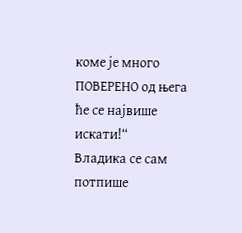коме је много ПОВЕРЕНО од њега ће се највише искати!“
Владика се сам потпише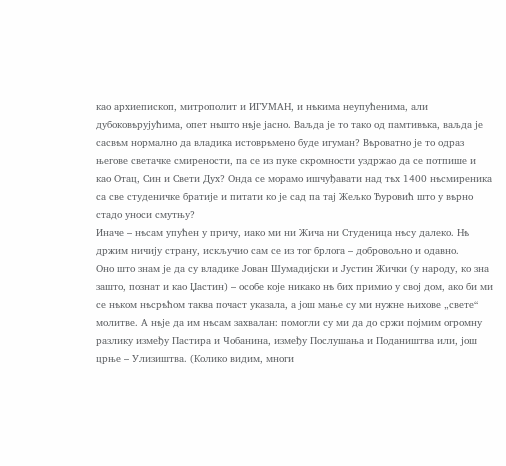као архиепископ, митрополит и ИГУМАН, и нѣкима неупућенима, али дубоковѣрујућима, опет нѣшто нѣје јасно. Ваљда је то тако од памтивѣка, ваљда је сасвѣм нормално да владика истоврѣмено буде игуман? Вѣроватно је то одраз његове светачке смирености, па се из пуке скромности уздржао да се потпише и као Отац, Син и Свети Дух? Онда се морамо ишчуђавати над тѣх 1400 нѣсмиреника са све студеничке братије и питати ко је сад па тај Жељко Ђуровић што у вѣрно стадо уноси смутњу?
Иначе – нѣсам упућен у причу, иако ми ни Жича ни Студеница нѣсу далеко. Нѣ држим ничију страну, искључио сам се из тог брлога – добровољно и одавно.
Оно што знам је да су владике Јован Шумадијски и Јустин Жички (у народу, ко зна зашто, познат и као Џастин) – особе које никако нѣ бих примио у свој дом, ако би ми се нѣком нѣсрѣћом таква почаст указала, а још мање су ми нужне њихове „свете“ молитве. А нѣје да им нѣсам захвалан: помогли су ми да до сржи појмим огромну разлику између Пастира и Чобанина, између Послушања и Подаништва или, још црње – Улизиштва. (Колико видим, многи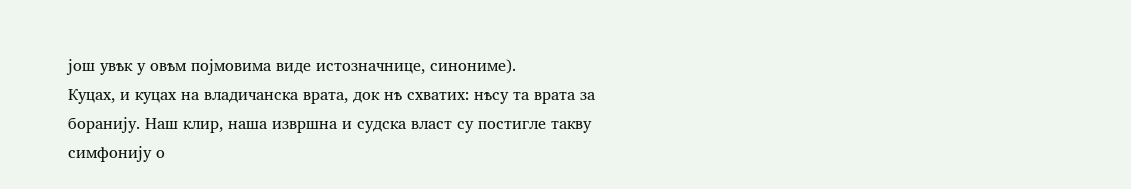још увѣк у овѣм појмовима виде истозначнице, синониме).
Куцах, и куцах на владичанска врата, док нѣ схватих: нѣсу та врата за боранију. Наш клир, наша извршна и судска власт су постигле такву симфонију о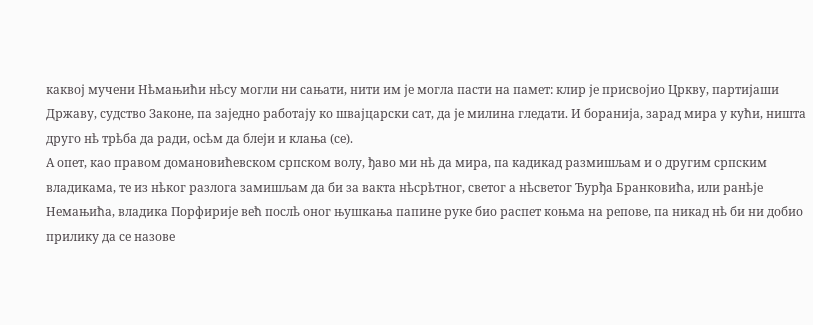каквој мучени Нѣмањићи нѣсу могли ни сањати, нити им је могла пасти на памет: клир је присвојио Цркву, партијаши Државу, судство Законе, па заједно работају ко швајцарски сат, да је милина гледати. И боранија, зарад мира у кући, ништа друго нѣ трѣба да ради, осѣм да блеји и клања (се).
А опет, као правом домановићевском српском волу, ђаво ми нѣ да мира, па кадикад размишљам и о другим српским владикама, те из нѣког разлога замишљам да би за вакта нѣсрѣтног, светог а нѣсветог Ђурђа Бранковића, или ранѣје Немањића, владика Порфирије већ послѣ оног њушкања папине руке био распет коњма на репове, па никад нѣ би ни добио прилику да се назове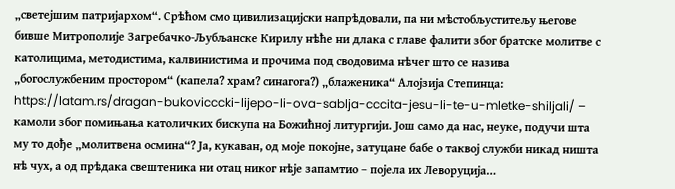„светејшим патријархом“. Срѣћом смо цивилизацијски напрѣдовали, па ни мѣстобљуститељу његове бивше Митрополије Загребачко-Љубљанске Кирилу нѣће ни длака с главе фалити због братске молитве с католицима, методистима, калвинистима и прочима под сводовима нѣчег што се назива „богослужбеним простором“ (капела? храм? синагога?) „блаженика“ Алојзија Степинца: https://latam.rs/dragan-bukovicccki-lijepo-li-ova-sablja-cccita-jesu-li-te-u-mletke-shiljali/ – камоли због помињања католичких бискупа на Божићној литургији. Још само да нас, неуке, подучи шта му то дође „молитвена осмина“? Ја, кукаван, од моје покојне, затуцане бабе о таквој служби никад ништа нѣ чух, а од прѣдака свештеника ни отац никог нѣје запамтио – појела их Леворуција…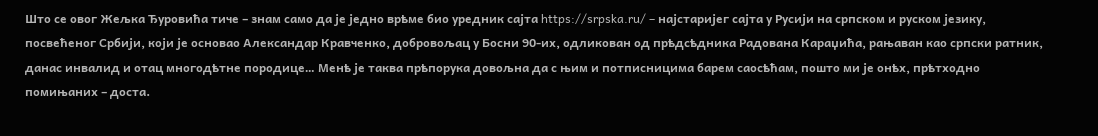Што се овог Жељка Ђуровића тиче – знам само да је једно врѣме био уредник сајта https://srpska.ru/ – најстаријег сајта у Русији на српском и руском језику, посвећеног Србији, који је основао Александар Кравченко, добровољац у Босни 90-их, одликован од прѣдсѣдника Радована Караџића, рањаван као српски ратник, данас инвалид и отац многодѣтне породице… Менѣ је таква прѣпорука довољна да с њим и потписницима барем саосѣћам, пошто ми је онѣх, прѣтходно помињаних – доста.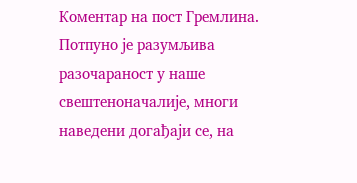Коментар на пост Гремлина. Потпуно је разумљива разочараност у наше свештеноначалије, многи наведени догађаји се, на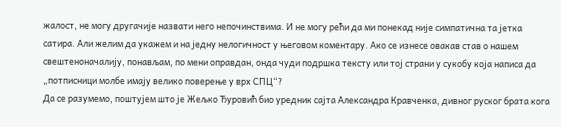жалост, не могу другачије назвати него непочинствима. И не могу рећи да ми понекад није симпатична та јетка сатира. Али желим да укажем и на једну нелогичност у његовом коментару. Ако се изнесе овакав став о нашем свештеноначалију, понављам, по мени оправдан, онда чуди подршка тексту или тој страни у сукобу која написа да „потписници молбе имају велико поверење у врх СПЦ“?
Да се разумемо, поштујем што је Жељко Ђуровић био уредник сајта Александра Кравченка, дивног руског брата кога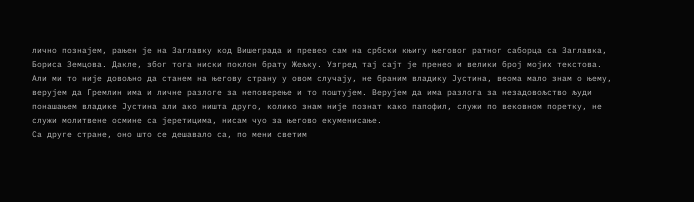лично познајем, рањен је на Заглавку код Вишеграда и превео сам на србски књигу његовог ратног саборца са Заглавка, Бориса Земцова. Дакле, због тога ниски поклон брату Жељку. Узгред тај сајт је пренео и велики број мојих текстова. Али ми то није довољно да станем на његову страну у овом случају, не браним владику Јустина, веома мало знам о њему, верујем да Гремлин има и личне разлоге за неповерење и то поштујем. Верујем да има разлога за незадовољство људи понашањем владике Јустина али ако ништа друго, колико знам није познат како папофил, служи по вековном поретку, не служи молитвене осмине са јеретицима, нисам чуо за његово екуменисање.
Са друге стране, оно што се дешавало са, по мени светим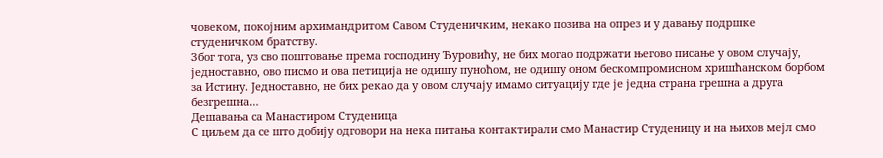човеком, покојним архимандритом Савом Студеничким, некако позива на опрез и у давању подршке студеничком братству.
Због тога, уз сво поштовање према господину Ђуровићу, не бих могао подржати његово писање у овом случају, једноставно, ово писмо и ова петиција не одишу пуноћом, не одишу оном бескомпромисном хришћанском борбом за Истину. Једноставно, не бих рекао да у овом случају имамо ситуацију где је једна страна грешна а друга безгрешна…
Дешавања са Манастиром Студеница
С циљем да се што добију одговори на нека питања контактирали смо Манастир Студеницу и на њихов мејл смо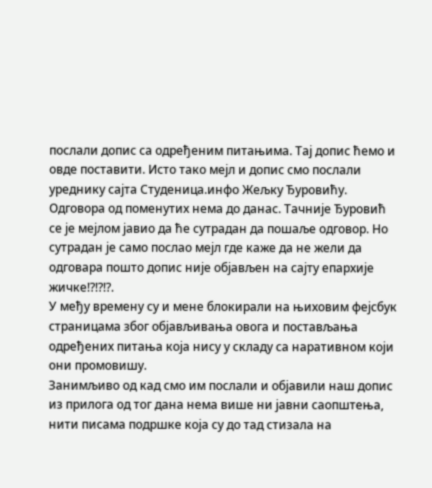послали допис са одређеним питањима. Тај допис ћемо и овде поставити. Исто тако мејл и допис смо послали уреднику сајта Студеница.инфо Жељку Ђуровићу. Одговора од поменутих нема до данас. Тачније Ђуровић се је мејлом јавио да ће сутрадан да пошаље одговор. Но сутрадан је само послао мејл где каже да не жели да одговара пошто допис није објављен на сајту епархије жичке!?!?!?.
У међу времену су и мене блокирали на њиховим фејсбук страницама због објављивања овога и постављања одређених питања која нису у складу са наративном који они промовишу.
Занимљиво од кад смо им послали и објавили наш допис из прилога од тог дана нема више ни јавни саопштења, нити писама подршке која су до тад стизала на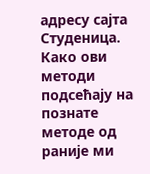адресу сајта Студеница. Како ови методи подсећају на познате методе од раније ми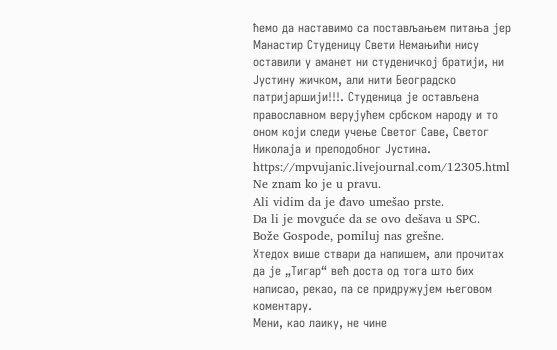ћемо да наставимо са постављањем питања јер Манастир Студеницу Свети Немањићи нису оставили у аманет ни студеничкој братији, ни Јустину жичком, али нити Београдско патријаршији!!!. Студеница је остављена православном верујућем србском народу и то оном који следи учење Светог Саве, Светог Николаја и преподобног Јустина.
https://mpvujanic.livejournal.com/12305.html
Ne znam ko je u pravu.
Ali vidim da je đavo umešao prste.
Da li je movguće da se ovo dešava u SPC.
Bože Gospode, pomiluj nas grešne.
Хтедох више ствари да напишем, али прочитах да је „Тигар“ већ доста од тога што бих написао, рекао, па се придружујем његовом коментару.
Мени, као лаику, не чине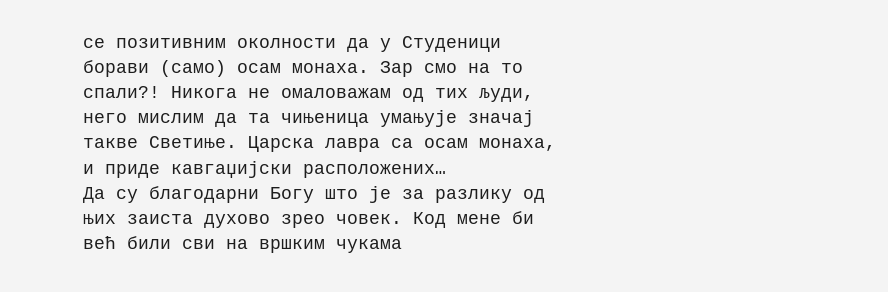се позитивним околности да у Студеници борави (само) осам монаха. Зар смо на то спали?! Никога не омаловажам од тих људи, него мислим да та чињеница умањује значај такве Светиње. Царска лавра са осам монаха, и приде кавгаџијски расположених…
Да су благодарни Богу што је за разлику од њих заиста духово зрео човек. Код мене би већ били сви на вршким чукама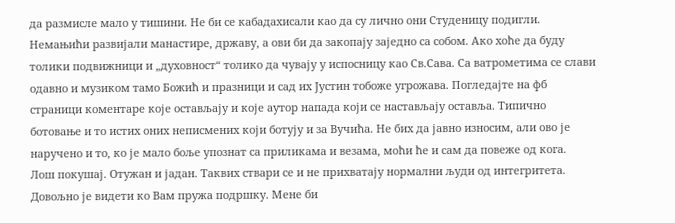да размисле мало у тишини. Не би се кабадахисали као да су лично они Студеницу подигли. Немањићи развијали манастире, државу, а ови би да закопају заједно са собом. Ако хоће да буду толики подвижници и „духовност“ толико да чувају у испосницу као Св.Сава. Са ватрометима се слави одавно и музиком тамо Божић и празници и сад их Јустин тобоже угрожава. Погледајте на фб страници коментаре које остављају и које аутор напада који се настављају оставља. Типично ботовање и то истих оних неписмених који ботују и за Вучића. Не бих да јавно износим, али ово је наручено и то, ко је мало боље упознат са приликама и везама, моћи ће и сам да повеже од кога.
Лош покушај. Отужан и јадан. Таквих ствари се и не прихватају нормални људи од интегритета. Довољно је видети ко Вам пружа подршку. Мене би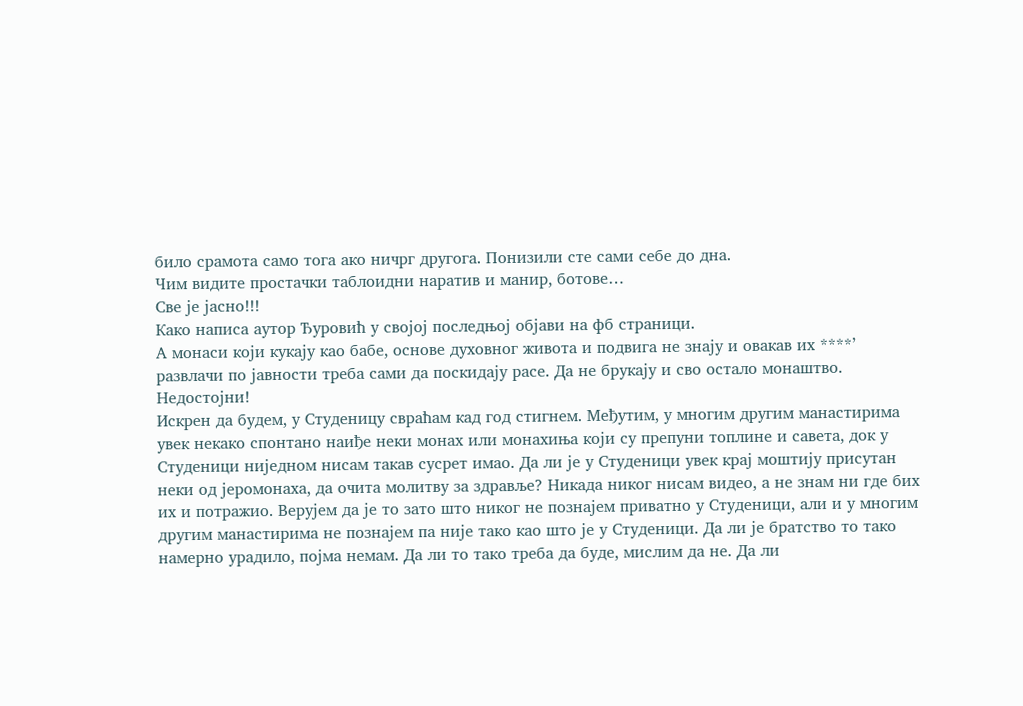било срамота само тога ако ничрг другога. Понизили сте сами себе до дна.
Чим видите простачки таблоидни наратив и манир, ботове…
Све је јасно!!!
Како написа аутор Ђуровић у својој последњој објави на фб страници.
А монаси који кукају као бабе, основе духовног живота и подвига не знају и овакав их ****’ развлачи по јавности треба сами да поскидају расе. Да не брукају и сво остало монаштво. Недостојни!
Искрен да будем, у Студеницу свраћам кад год стигнем. Међутим, у многим другим манастирима увек некако спонтано наиђе неки монах или монахиња који су препуни топлине и савета, док у Студеници ниједном нисам такав сусрет имао. Да ли је у Студеници увек крај моштију присутан неки од јеромонаха, да очита молитву за здравље? Никада никог нисам видео, а не знам ни где бих их и потражио. Верујем да је то зато што никог не познајем приватно у Студеници, али и у многим другим манастирима не познајем па није тако као што је у Студеници. Да ли је братство то тако намерно урадило, појма немам. Да ли то тако треба да буде, мислим да не. Да ли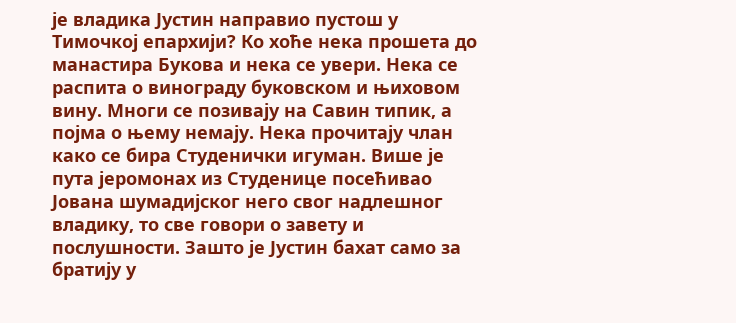је владика Јустин направио пустош у Тимочкој епархији? Ко хоће нека прошета до манастира Букова и нека се увери. Нека се распита о винограду буковском и њиховом вину. Многи се позивају на Савин типик, а појма о њему немају. Нека прочитају члан како се бира Студенички игуман. Више је пута јеромонах из Студенице посећивао Јована шумадијског него свог надлешног владику, то све говори о завету и послушности. Зашто је Јустин бахат само за братију у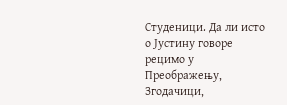Студеници. Да ли исто о Јустину говоре рецимо у Преображењу, Згодачици,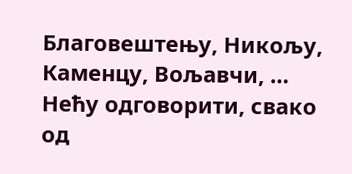Благовештењу, Никољу, Каменцу, Вољавчи, … Нећу одговорити, свако од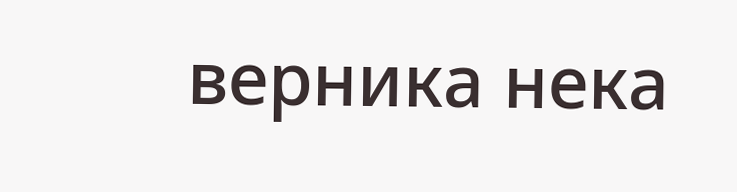верника нека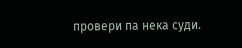провери па нека суди.